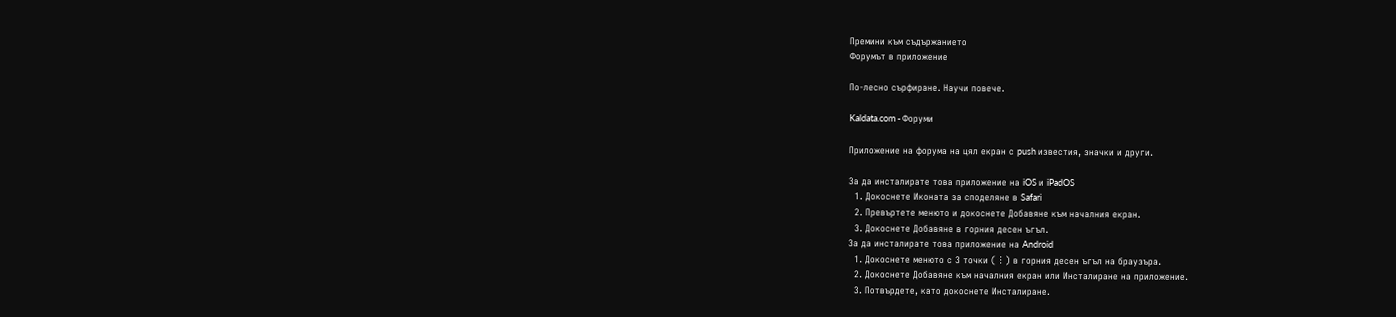Премини към съдържанието
Форумът в приложение

По-лесно сърфиране. Научи повече.

Kaldata.com - Форуми

Приложение на форума на цял екран с push известия, значки и други.

За да инсталирате това приложение на iOS и iPadOS
  1. Докоснете Иконата за споделяне в Safari
  2. Превъртете менюто и докоснете Добавяне към началния екран.
  3. Докоснете Добавяне в горния десен ъгъл.
За да инсталирате това приложение на Android
  1. Докоснете менюто с 3 точки (⋮) в горния десен ъгъл на браузъра.
  2. Докоснете Добавяне към началния екран или Инсталиране на приложение.
  3. Потвърдете, като докоснете Инсталиране.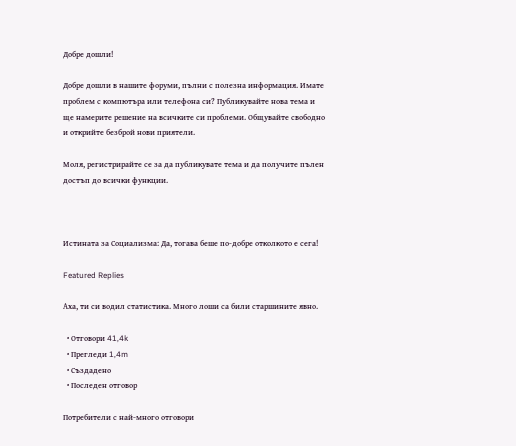Добре дошли!

Добре дошли в нашите форуми, пълни с полезна информация. Имате проблем с компютъра или телефона си? Публикувайте нова тема и ще намерите решение на всичките си проблеми. Общувайте свободно и открийте безброй нови приятели.

Моля, регистрирайте се за да публикувате тема и да получите пълен достъп до всички функции.



Истината за Социализма: Да, тогава беше по-добре отколкото е сега!

Featured Replies

Aха, ти си водил статистика. Много лоши са били старшините явно.

  • Отговори 41,4k
  • Прегледи 1,4m
  • Създадено
  • Последен отговор

Потребители с най-много отговори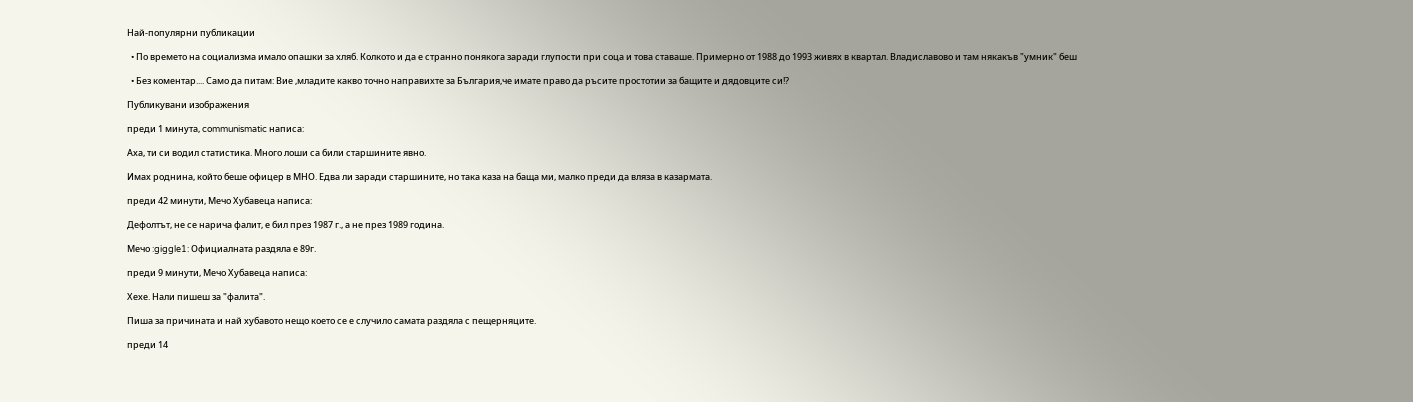Най-популярни публикации

  • По времето на социализма имало опашки за хляб. Колкото и да е странно понякога заради глупости при соца и това ставаше. Примерно от 1988 до 1993 живях в квартал. Владиславово и там някакъв "умник" беш

  • Без коментар.... Само да питам: Вие ,младите какво точно направихте за България,че имате право да ръсите простотии за бащите и дядовците си!?

Публикувани изображения

преди 1 минута, communismatic написа:

Aха, ти си водил статистика. Много лоши са били старшините явно.

Имах роднина, който беше офицер в МНО. Едва ли заради старшините, но така каза на баща ми, малко преди да вляза в казармата.

преди 42 минути, Мечо Хубавеца написа:

Дефолтът, не се нарича фалит, е бил през 1987 г., а не през 1989 година.

Мечо :giggle1: Официалната раздяла е 89г.

преди 9 минути, Мечо Хубавеца написа:

Хехе. Нали пишеш за "фалита".

Пиша за причината и най хубавото нещо което се е случило самата раздяла с пещерняците.

преди 14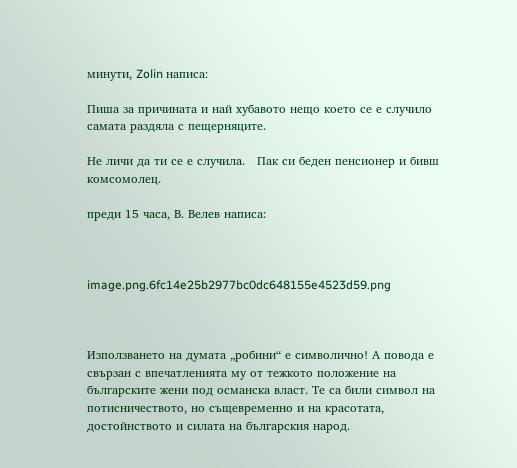минути, Zolin написа:

Пиша за причината и най хубавото нещо което се е случило самата раздяла с пещерняците.

Не личи да ти се е случила.   Пак си беден пенсионер и бивш комсомолец.

преди 15 часа, В. Велев написа:



image.png.6fc14e25b2977bc0dc648155e4523d59.png



Използването на думата „робини“ е символично! А повода е свързан с впечатленията му от тежкото положение на българските жени под османска власт. Те са били символ на потисничеството, но същевременно и на красотата, достойнството и силата на българския народ.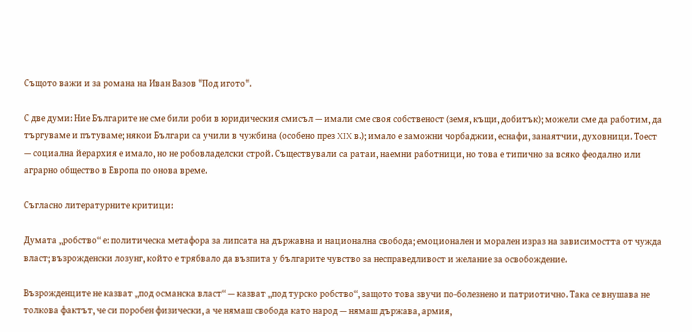Същото важи и за романа на Иван Вазов "Под игото".

С две думи: Ние Българите не сме били роби в юридическия смисъл — имали сме своя собственост (земя, къщи, добитък); можели сме да работим, да търгуваме и пътуваме; някои Българи са учили в чужбина (особено през XIX в.); имало е заможни чорбаджии, еснафи, занаятчии, духовници. Тоест — социална йерархия е имало, но не робовладелски строй. Съществували са ратаи, наемни работници, но това е типично за всяко феодално или аграрно общество в Европа по онова време.

Съгласно литературните критици:

Думата „робство“ е: политическа метафора за липсата на държавна и национална свобода; емоционален и морален израз на зависимостта от чужда власт; възрожденски лозунг, който е трябвало да възпита у българите чувство за несправедливост и желание за освобождение.

Възрожденците не казват „под османска власт“ — казват „под турско робство“, защото това звучи по-болезнено и патриотично. Така се внушава не толкова фактът, че си поробен физически, а че нямаш свобода като народ — нямаш държава, армия,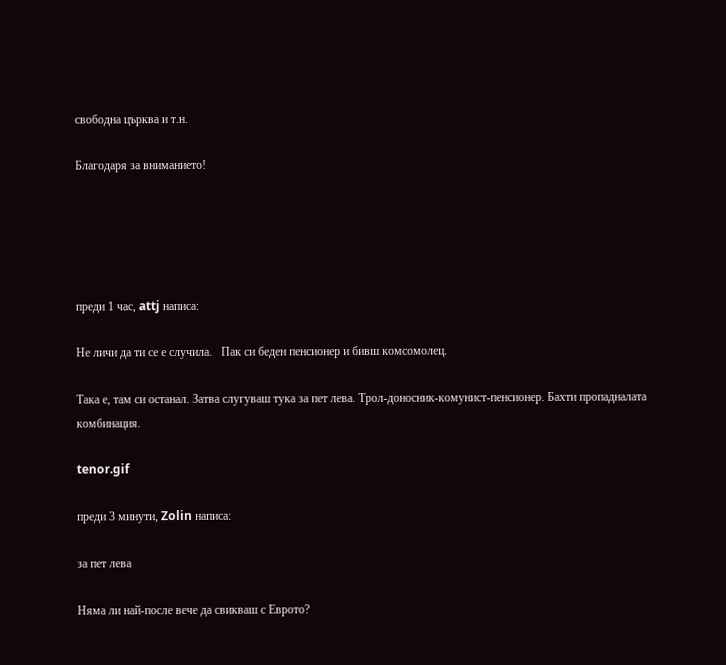свободна църква и т.н.

Благодаря за вниманието!





преди 1 час, attj написа:

Не личи да ти се е случила.   Пак си беден пенсионер и бивш комсомолец.

Така е, там си останал. Затва слугуваш тука за пет лева. Трол-доносник-комунист-пенсионер. Бахти пропадналата комбинация.

tenor.gif

преди 3 минути, Zolin написа:

за пет лева

Няма ли най-после вече да свикваш с Еврото?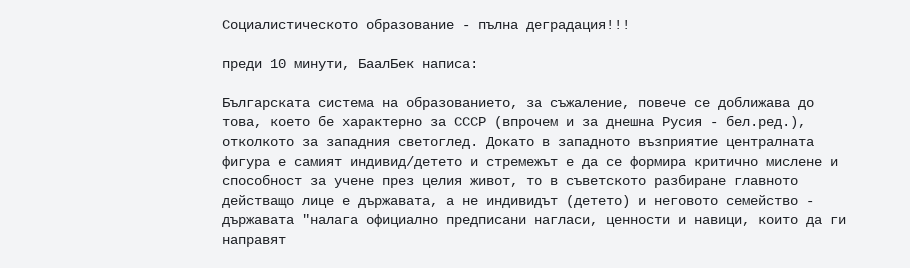Социалистическото образование - пълна деградация!!!

преди 10 минути, БаалБек написа:

Българската система на образованието, за съжаление, повече се доближава до това, което бе характерно за СССР (впрочем и за днешна Русия - бел.ред.), отколкото за западния светоглед. Докато в западното възприятие централната фигура е самият индивид/детето и стремежът е да се формира критично мислене и способност за учене през целия живот, то в съветското разбиране главното действащо лице е държавата, а не индивидът (детето) и неговото семейство - държавата "налага официално предписани нагласи, ценности и навици, които да ги направят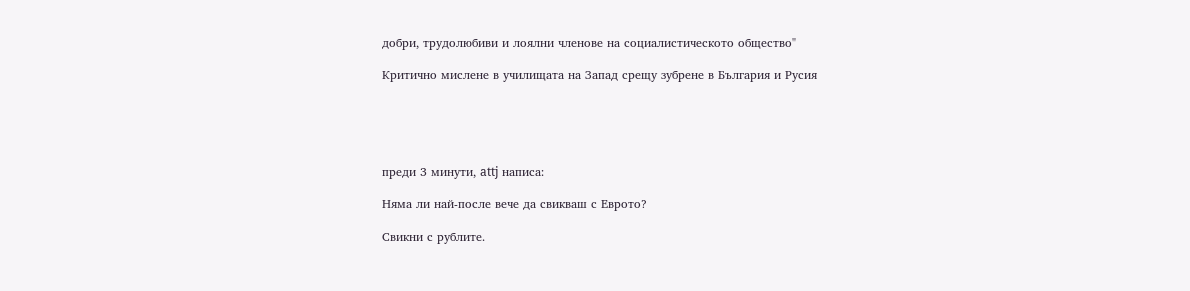добри, трудолюбиви и лоялни членове на социалистическото общество"

Критично мислене в училищата на Запад срещу зубрене в България и Русия





преди 3 минути, attj написа:

Няма ли най-после вече да свикваш с Еврото?

Свикни с рублите.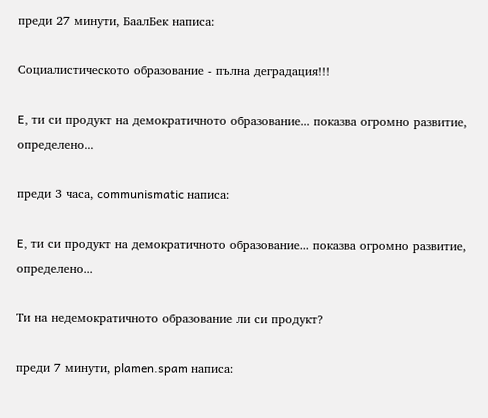преди 27 минути, БаалБек написа:

Социалистическото образование - пълна деградация!!!

E, ти си продукт на демократичното образование... показва огромно развитие, определено...

преди 3 часа, communismatic написа:

E, ти си продукт на демократичното образование... показва огромно развитие, определено...

Ти на недемократичното образование ли си продукт?

преди 7 минути, plamen.spam написа: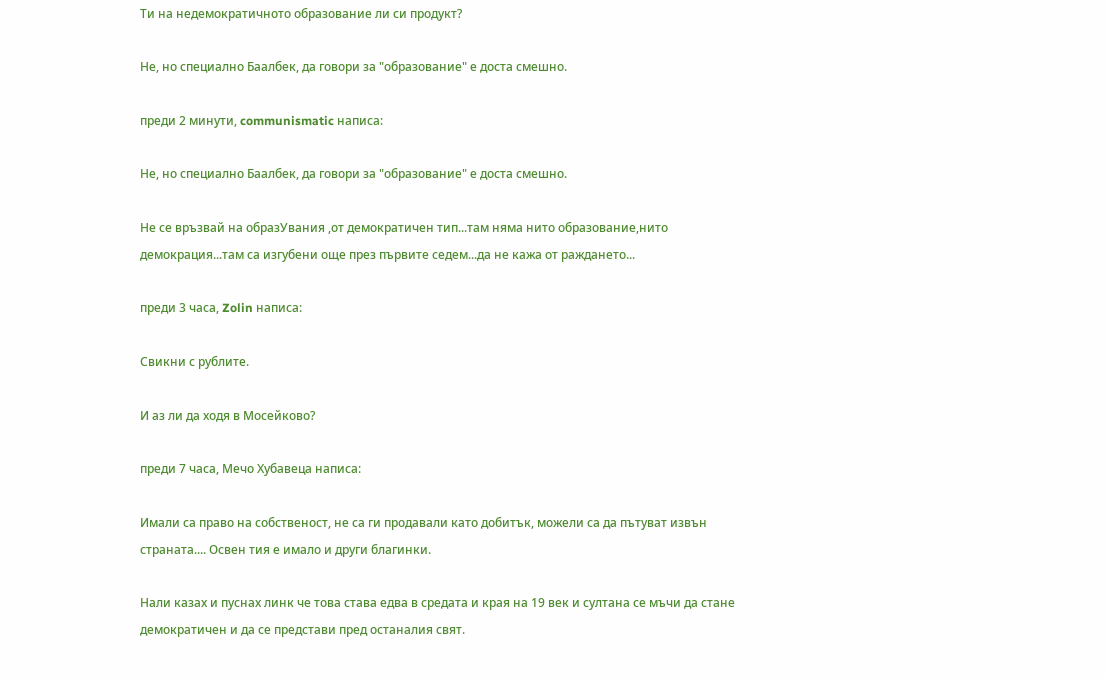Ти на недемократичното образование ли си продукт?

Не, но специално Баалбек, да говори за "образование" е доста смешно.

преди 2 минути, communismatic написа:

Не, но специално Баалбек, да говори за "образование" е доста смешно.

Не се връзвай на образУвания ,от демократичен тип...там няма нито образование,нито демокрация...там са изгубени още през първите седем...да не кажа от раждането...

преди 3 часа, Zolin написа:

Свикни с рублите.

И аз ли да ходя в Мосейково?

преди 7 часа, Мечо Хубавеца написа:

Имали са право на собственост, не са ги продавали като добитък, можели са да пътуват извън страната.... Освен тия е имало и други благинки.

Нали казах и пуснах линк че това става едва в средата и края на 19 век и султана се мъчи да стане демократичен и да се представи пред останалия свят.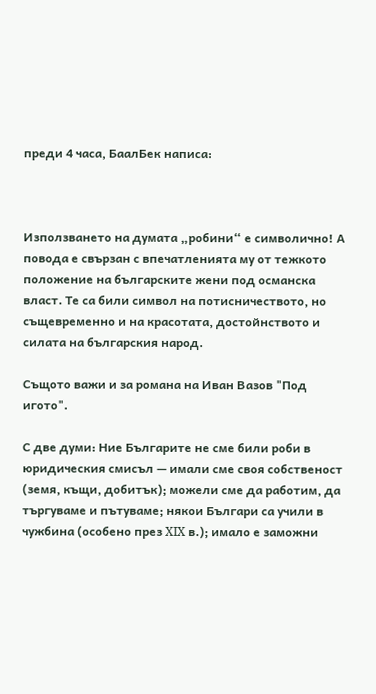преди 4 часа, БаалБек написа:



Използването на думата „робини“ е символично! А повода е свързан с впечатленията му от тежкото положение на българските жени под османска власт. Те са били символ на потисничеството, но същевременно и на красотата, достойнството и силата на българския народ.

Същото важи и за романа на Иван Вазов "Под игото".

С две думи: Ние Българите не сме били роби в юридическия смисъл — имали сме своя собственост (земя, къщи, добитък); можели сме да работим, да търгуваме и пътуваме; някои Българи са учили в чужбина (особено през XIX в.); имало е заможни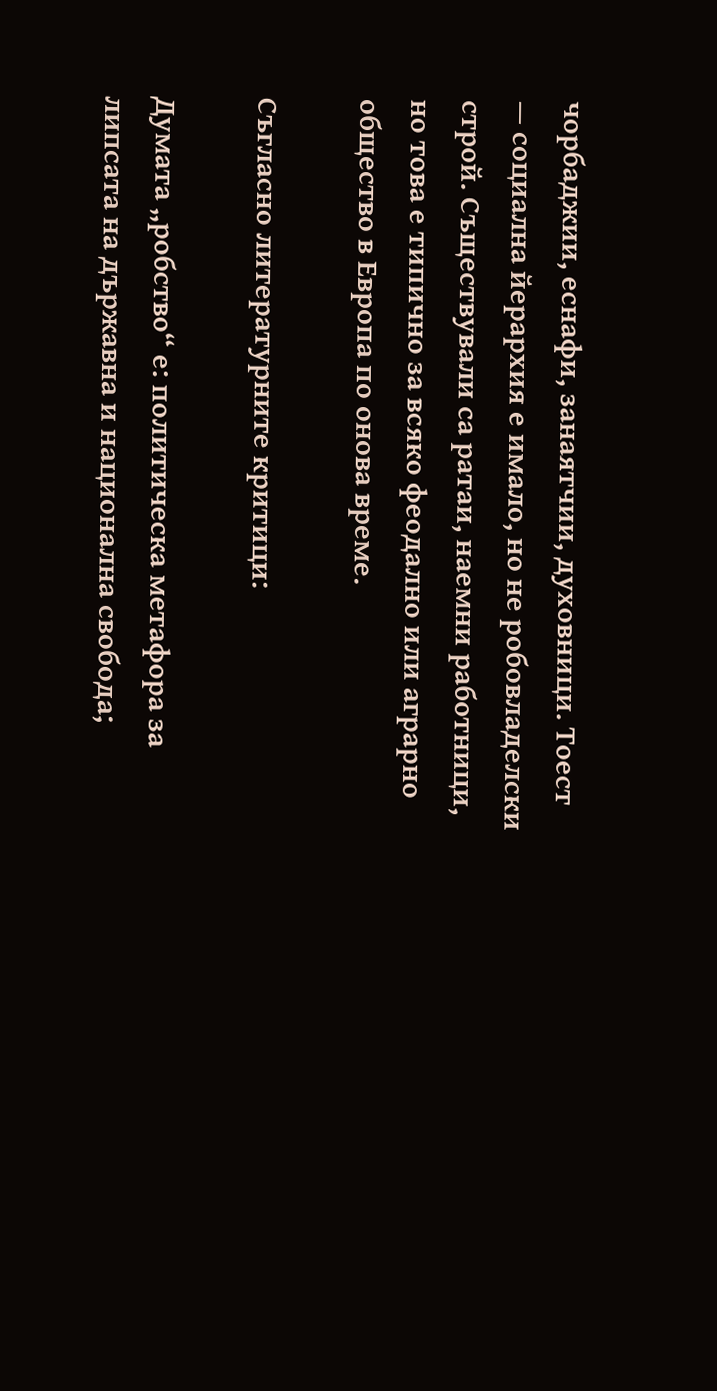чорбаджии, еснафи, занаятчии, духовници. Тоест — социална йерархия е имало, но не робовладелски строй. Съществували са ратаи, наемни работници, но това е типично за всяко феодално или аграрно общество в Европа по онова време.

Съгласно литературните критици:

Думата „робство“ е: политическа метафора за липсата на държавна и национална свобода;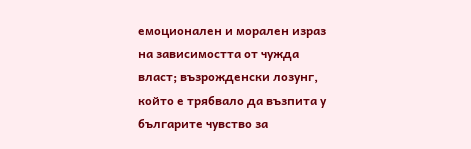емоционален и морален израз на зависимостта от чужда власт; възрожденски лозунг, който е трябвало да възпита у българите чувство за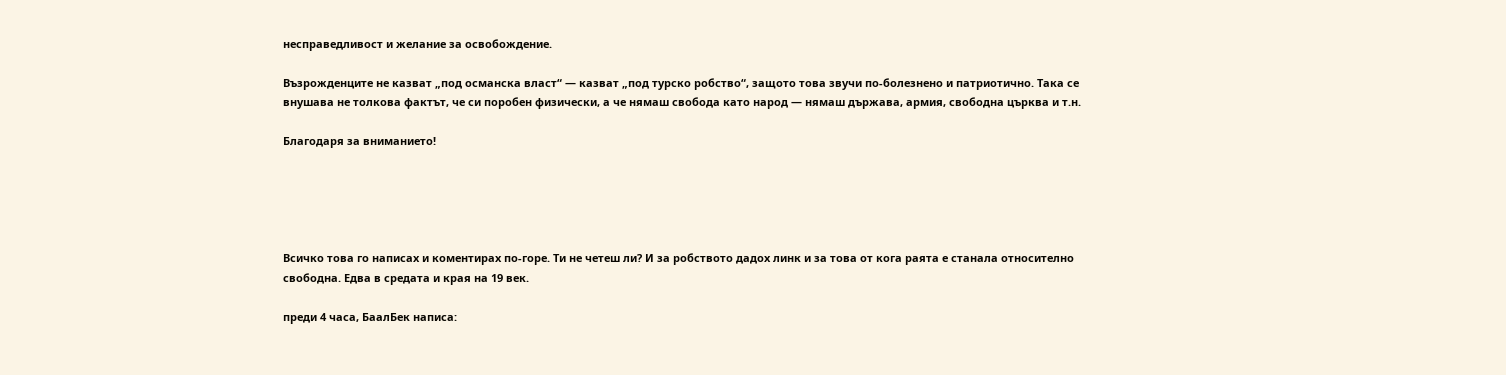несправедливост и желание за освобождение.

Възрожденците не казват „под османска власт“ — казват „под турско робство“, защото това звучи по-болезнено и патриотично. Така се внушава не толкова фактът, че си поробен физически, а че нямаш свобода като народ — нямаш държава, армия, свободна църква и т.н.

Благодаря за вниманието!





Всичко това го написах и коментирах по-горе. Ти не четеш ли? И за робството дадох линк и за това от кога раята е станала относително свободна. Едва в средата и края на 19 век.

преди 4 часа, БаалБек написа: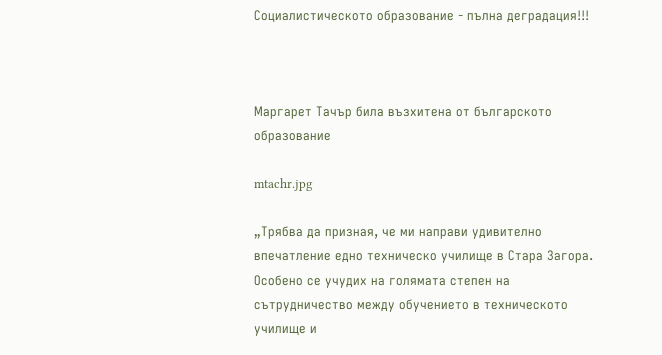Социалистическото образование - пълна деградация!!!



Маргарет Тачър била възхитена от българското образование

mtachr.jpg

„Трябва да призная, че ми направи удивително впечатление едно техническо училище в Стара Загора. Особено се учудих на голямата степен на сътрудничество между обучението в техническото училище и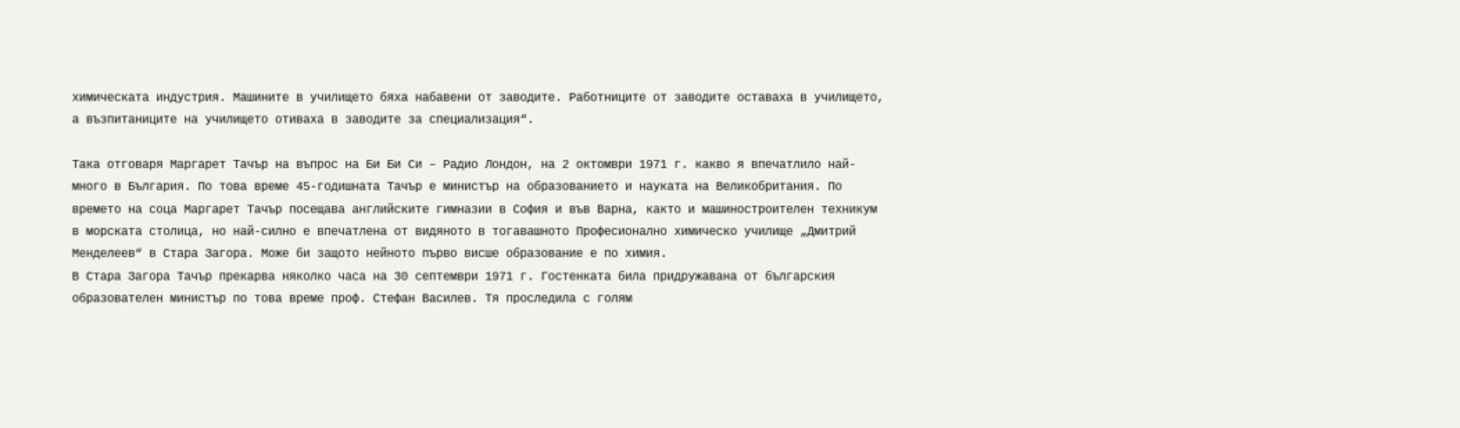химическата индустрия. Машините в училището бяха набавени от заводите. Работниците от заводите оставаха в училището, а възпитаниците на училището отиваха в заводите за специализация“.

Така отговаря Маргарет Тачър на въпрос на Би Би Си – Радио Лондон, на 2 октомври 1971 г. какво я впечатлило най-много в България. По това време 45-годишната Тачър е министър на образованието и науката на Великобритания. По времето на соца Маргарет Тачър посещава английските гимназии в София и във Варна, както и машиностроителен техникум в морската столица, но най-силно е впечатлена от видяното в тогавашното Професионално химическо училище „Дмитрий Менделеев“ в Стара Загора. Може би защото нейното първо висше образование е по химия.
В Стара Загора Тачър прекарва няколко часа на 30 септември 1971 г. Гостенката била придружавана от българския образователен министър по това време проф. Стефан Василев. Тя проследила с голям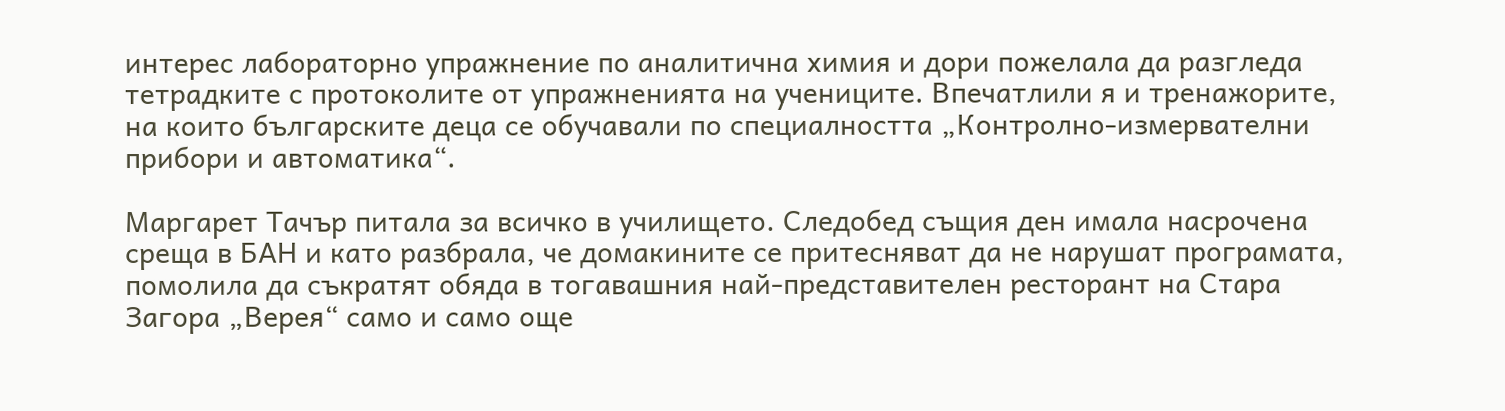интерес лабораторно упражнение по аналитична химия и дори пожелала да разгледа тетрадките с протоколите от упражненията на учениците. Впечатлили я и тренажорите, на които българските деца се обучавали по специалността „Контролно-измервателни прибори и автоматика“.

Маргарет Тачър питала за всичко в училището. Следобед същия ден имала насрочена среща в БАН и като разбрала, че домакините се притесняват да не нарушат програмата, помолила да съкратят обяда в тогавашния най-представителен ресторант на Стара Загора „Верея“ само и само още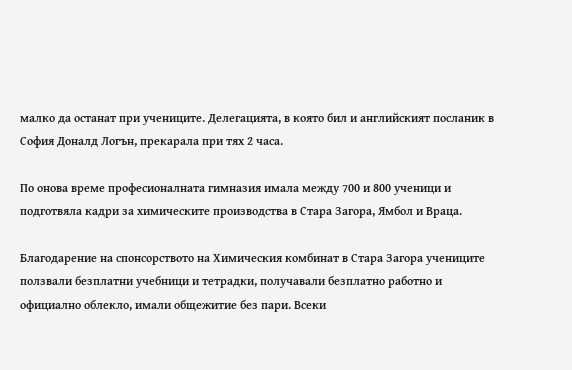малко да останат при учениците. Делегацията, в която бил и английският посланик в София Доналд Логън, прекарала при тях 2 часа.

По онова време професионалната гимназия имала между 700 и 800 ученици и подготвяла кадри за химическите производства в Стара Загора, Ямбол и Враца.

Благодарение на спонсорството на Химическия комбинат в Стара Загора учениците ползвали безплатни учебници и тетрадки, получавали безплатно работно и официално облекло, имали общежитие без пари. Всеки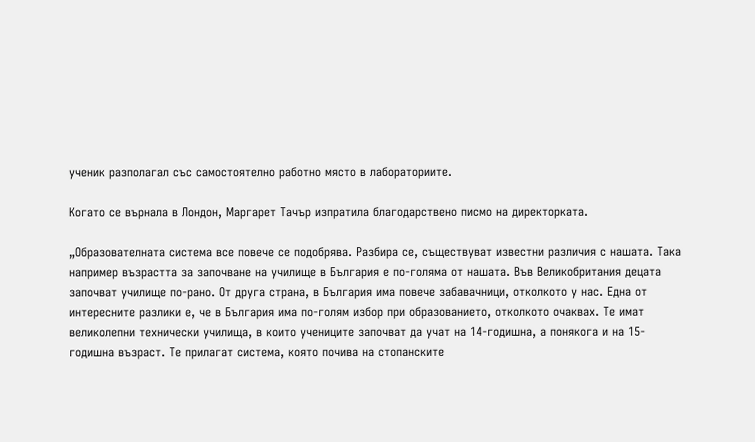ученик разполагал със самостоятелно работно място в лабораториите.

Когато се върнала в Лондон, Маргарет Тачър изпратила благодарствено писмо на директорката.

„Образователната система все повече се подобрява. Разбира се, съществуват известни различия с нашата. Така например възрастта за започване на училище в България е по-голяма от нашата. Във Великобритания децата започват училище по-рано. От друга страна, в България има повече забавачници, отколкото у нас. Една от интересните разлики е, че в България има по-голям избор при образованието, отколкото очаквах. Те имат великолепни технически училища, в които учениците започват да учат на 14-годишна, а понякога и на 15-годишна възраст. Те прилагат система, която почива на стопанските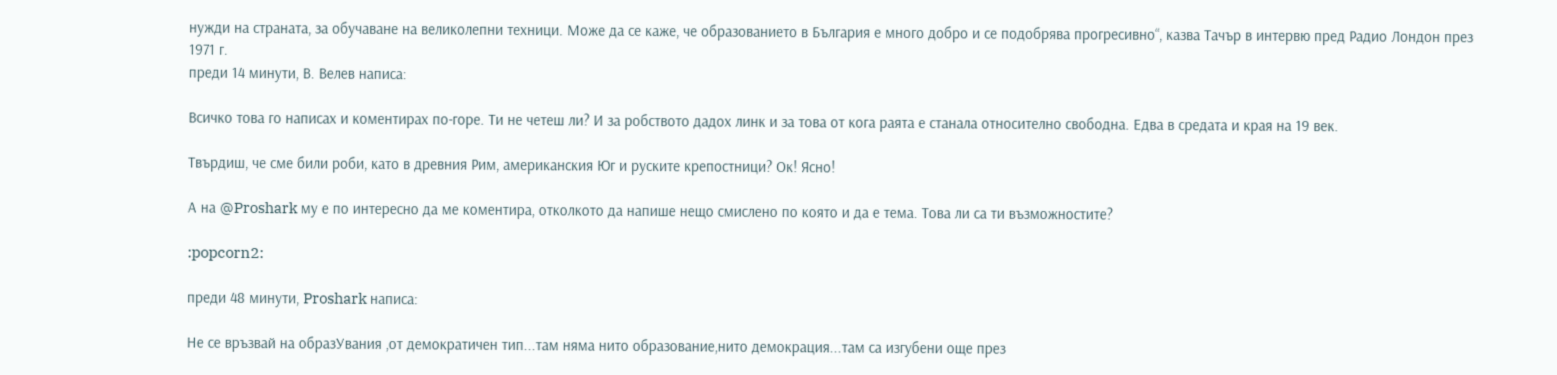нужди на страната, за обучаване на великолепни техници. Може да се каже, че образованието в България е много добро и се подобрява прогресивно“, казва Тачър в интервю пред Радио Лондон през 1971 г.
преди 14 минути, В. Велев написа:

Всичко това го написах и коментирах по-горе. Ти не четеш ли? И за робството дадох линк и за това от кога раята е станала относително свободна. Едва в средата и края на 19 век.

Твърдиш, че сме били роби, като в древния Рим, американския Юг и руските крепостници? Ок! Ясно!

А на @Proshark му е по интересно да ме коментира, отколкото да напише нещо смислено по която и да е тема. Това ли са ти възможностите?

:popcorn2:

преди 48 минути, Proshark написа:

Не се връзвай на образУвания ,от демократичен тип...там няма нито образование,нито демокрация...там са изгубени още през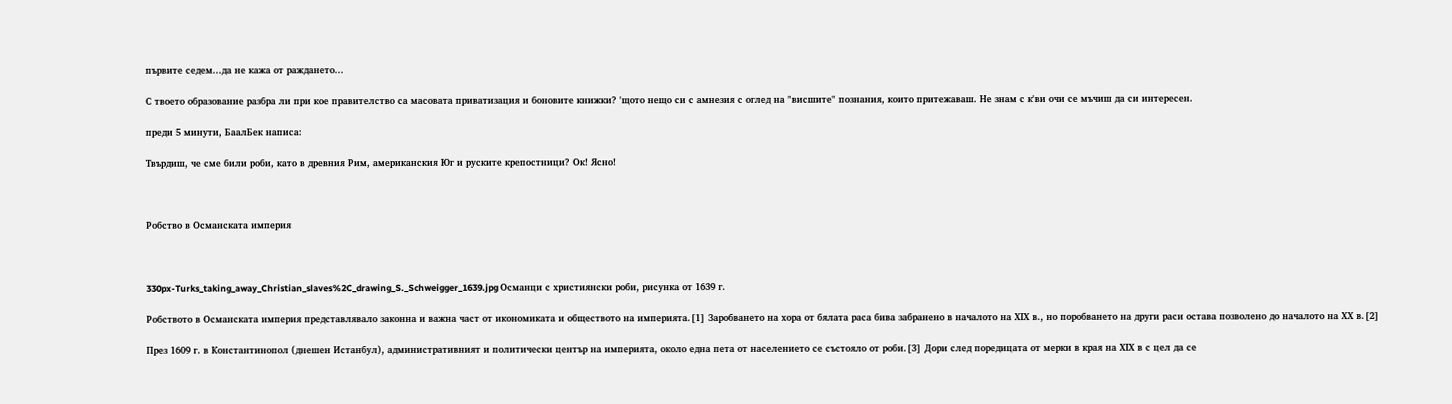първите седем...да не кажа от раждането...

С твоето образование разбра ли при кое правителство са масовата приватизация и боновите книжки? 'щото нещо си с амнезия с оглед на "висшите" познания, които притежаваш. Не знам с к'ви очи се мъчиш да си интересен.

преди 5 минути, БаалБек написа:

Твърдиш, че сме били роби, като в древния Рим, американския Юг и руските крепостници? Ок! Ясно!



Робство в Османската империя



330px-Turks_taking_away_Christian_slaves%2C_drawing_S._Schweigger_1639.jpg Османци с християнски роби, рисунка от 1639 г.

Робството в Османската империя представлявало законна и важна част от икономиката и обществото на империята.[1] Заробването на хора от бялата раса бива забранено в началото на ХІХ в., но поробването на други раси остава позволено до началото на ХХ в.[2]

През 1609 г. в Константинопол (днешен Истанбул), административният и политически център на империята, около една пета от населението се състояло от роби.[3] Дори след поредицата от мерки в края на ХІХ в с цел да се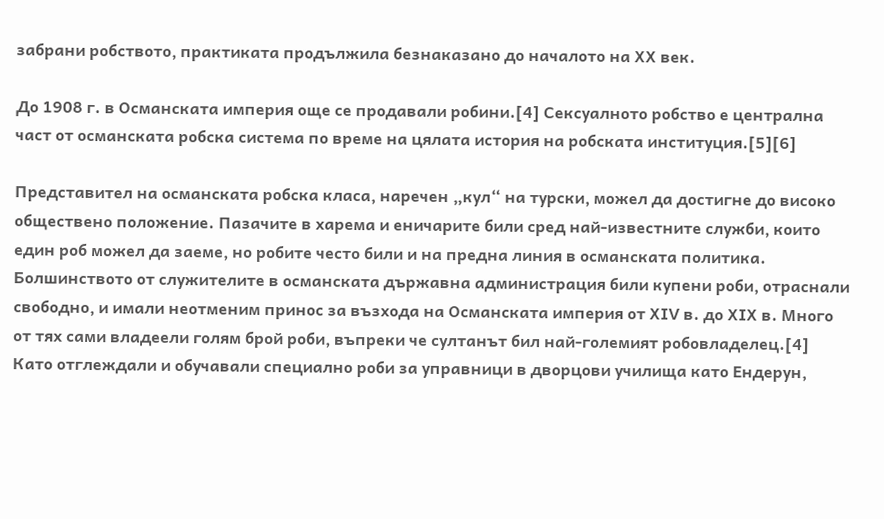забрани робството, практиката продължила безнаказано до началото на ХХ век.

До 1908 г. в Османската империя още се продавали робини.[4] Сексуалното робство е централна част от османската робска система по време на цялата история на робската институция.[5][6]

Представител на османската робска класа, наречен „кул“ на турски, можел да достигне до високо обществено положение. Пазачите в харема и еничарите били сред най-известните служби, които един роб можел да заеме, но робите често били и на предна линия в османската политика. Болшинството от служителите в османската държавна администрация били купени роби, отраснали свободно, и имали неотменим принос за възхода на Османската империя от ХІV в. до ХІХ в. Много от тях сами владеели голям брой роби, въпреки че султанът бил най-големият робовладелец.[4] Като отглеждали и обучавали специално роби за управници в дворцови училища като Ендерун,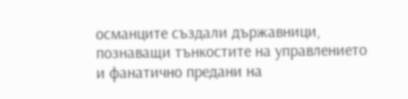османците създали държавници, познаващи тънкостите на управлението и фанатично предани на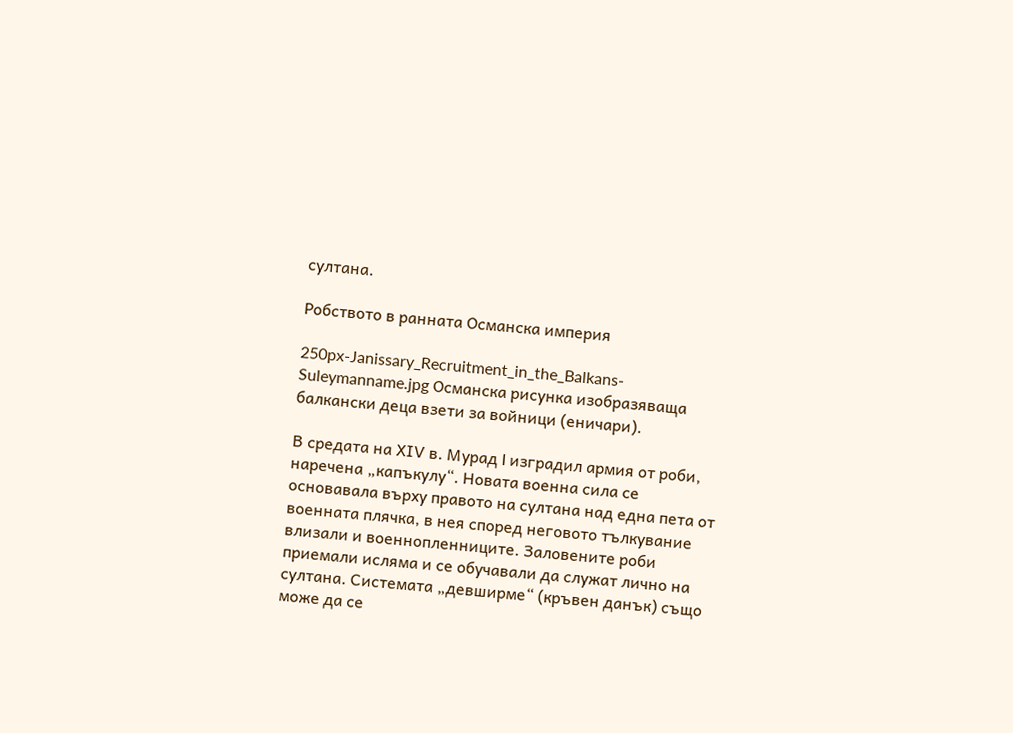султана.

Робството в ранната Османска империя

250px-Janissary_Recruitment_in_the_Balkans-Suleymanname.jpg Османска рисунка изобразяваща балкански деца взети за войници (еничари).

В средата на ХІV в. Мурад I изградил армия от роби, наречена „капъкулу“. Новата военна сила се основавала върху правото на султана над една пета от военната плячка, в нея според неговото тълкувание влизали и военнопленниците. Заловените роби приемали исляма и се обучавали да служат лично на султана. Системата „девширме“ (кръвен данък) също може да се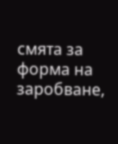смята за форма на заробване,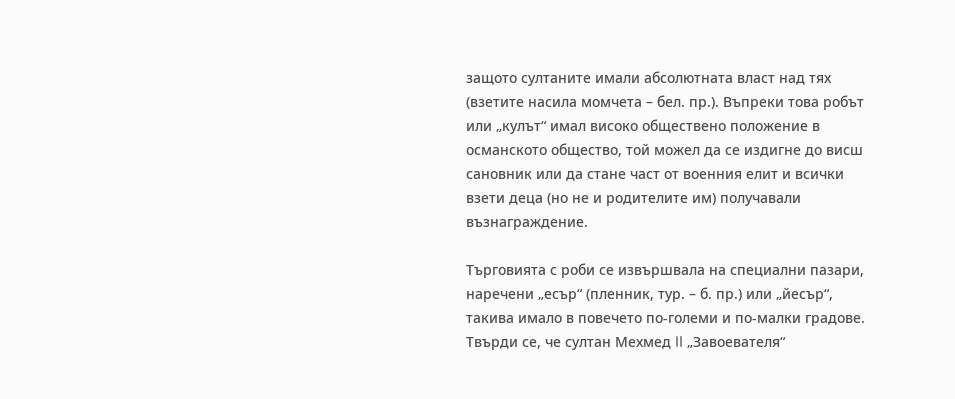защото султаните имали абсолютната власт над тях (взетите насила момчета – бел. пр.). Въпреки това робът или „кулът“ имал високо обществено положение в османското общество, той можел да се издигне до висш сановник или да стане част от военния елит и всички взети деца (но не и родителите им) получавали възнаграждение.

Търговията с роби се извършвала на специални пазари, наречени „есър“ (пленник, тур. – б. пр.) или „йесър“, такива имало в повечето по-големи и по-малки градове. Твърди се, че султан Мехмед II „Завоевателя“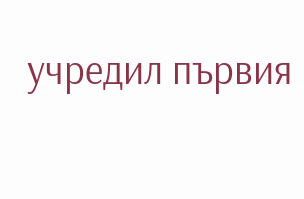учредил първия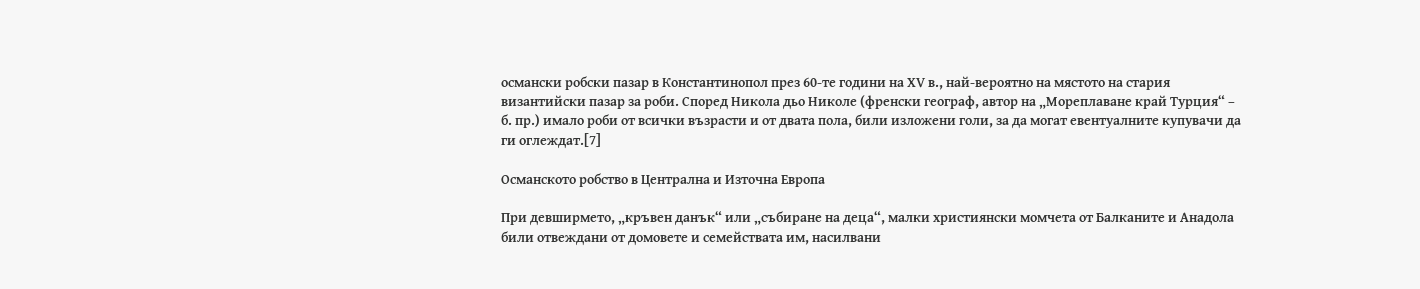османски робски пазар в Константинопол през 60-те години на ХV в., най-вероятно на мястото на стария византийски пазар за роби. Според Никола дьо Николе (френски географ, автор на „Мореплаване край Турция“ – б. пр.) имало роби от всички възрасти и от двата пола, били изложени голи, за да могат евентуалните купувачи да ги оглеждат.[7]

Османското робство в Централна и Източна Европа

При девширмето, „кръвен данък“ или „събиране на деца“, малки християнски момчета от Балканите и Анадола били отвеждани от домовете и семействата им, насилвани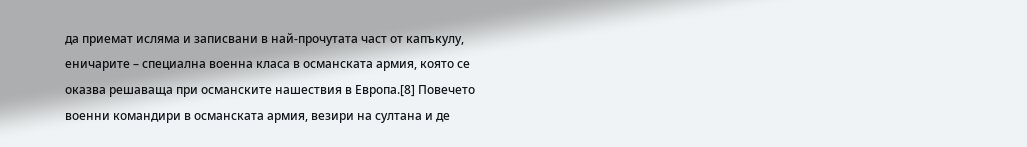да приемат исляма и записвани в най-прочутата част от капъкулу, еничарите – специална военна класа в османската армия, която се оказва решаваща при османските нашествия в Европа.[8] Повечето военни командири в османската армия, везири на султана и де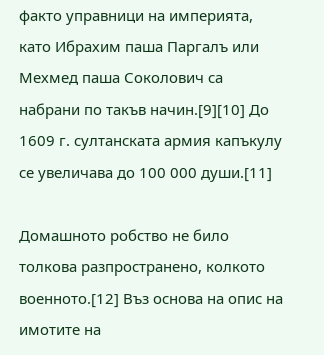факто управници на империята, като Ибрахим паша Паргалъ или Мехмед паша Соколович са набрани по такъв начин.[9][10] До 1609 г. султанската армия капъкулу се увеличава до 100 000 души.[11]

Домашното робство не било толкова разпространено, колкото военното.[12] Въз основа на опис на имотите на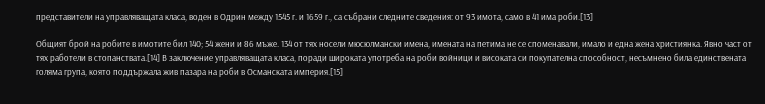представители на управляващата класа, воден в Одрин между 1545 г. и 1659 г., са събрани следните сведения: от 93 имота, само в 41 има роби.[13]

Общият брой на робите в имотите бил 140; 54 жени и 86 мъже. 134 от тях носели мюсюлмански имена, имената на петима не се споменавали, имало и една жена християнка. Явно част от тях работели в стопанствата.[14] В заключение управляващата класа, поради широката употреба на роби войници и високата си покупателна способност, несъмнено била единствената голяма група, която поддържала жив пазара на роби в Османската империя.[15]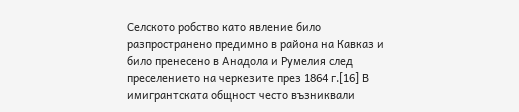Селското робство като явление било разпространено предимно в района на Кавказ и било пренесено в Анадола и Румелия след преселението на черкезите през 1864 г.[16] В имигрантската общност често възниквали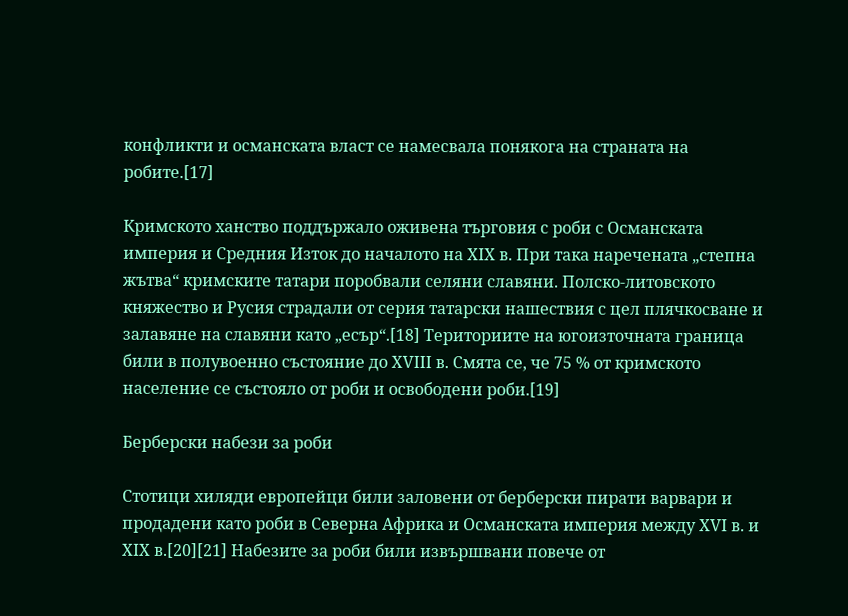конфликти и османската власт се намесвала понякога на страната на робите.[17]

Кримското ханство поддържало оживена търговия с роби с Османската империя и Средния Изток до началото на ХІХ в. При така наречената „степна жътва“ кримските татари поробвали селяни славяни. Полско-литовското княжество и Русия страдали от серия татарски нашествия с цел плячкосване и залавяне на славяни като „есър“.[18] Териториите на югоизточната граница били в полувоенно състояние до ХVІІІ в. Смята се, че 75 % от кримското население се състояло от роби и освободени роби.[19]

Берберски набези за роби

Стотици хиляди европейци били заловени от берберски пирати варвари и продадени като роби в Северна Африка и Османската империя между ХVІ в. и ХІХ в.[20][21] Набезите за роби били извършвани повече от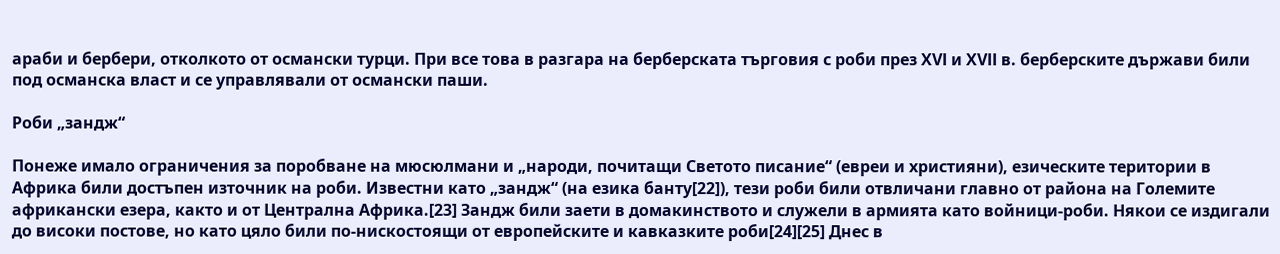араби и бербери, отколкото от османски турци. При все това в разгара на берберската търговия с роби през ХVІ и ХVІІ в. берберските държави били под османска власт и се управлявали от османски паши.

Роби „зандж“

Понеже имало ограничения за поробване на мюсюлмани и „народи, почитащи Светото писание“ (евреи и християни), езическите територии в Африка били достъпен източник на роби. Известни като „зандж“ (на езика банту[22]), тези роби били отвличани главно от района на Големите африкански езера, както и от Централна Африка.[23] Зандж били заети в домакинството и служели в армията като войници-роби. Някои се издигали до високи постове, но като цяло били по-нискостоящи от европейските и кавказките роби[24][25] Днес в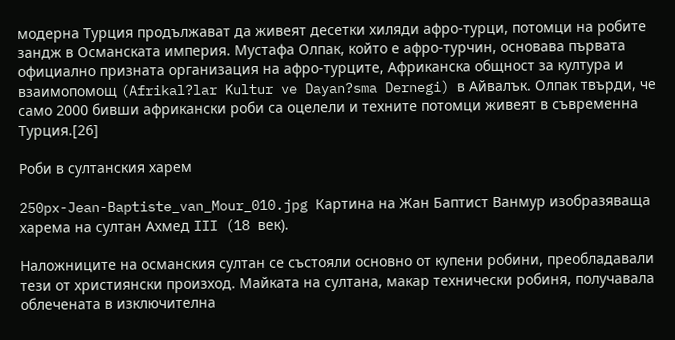модерна Турция продължават да живеят десетки хиляди афро-турци, потомци на робите зандж в Османската империя. Мустафа Олпак, който е афро-турчин, основава първата официално призната организация на афро-турците, Африканска общност за култура и взаимопомощ (Afrikal?lar Kultur ve Dayan?sma Dernegi) в Айвалък. Олпак твърди, че само 2000 бивши африкански роби са оцелели и техните потомци живеят в съвременна Турция.[26]

Роби в султанския харем

250px-Jean-Baptiste_van_Mour_010.jpg Картина на Жан Баптист Ванмур изобразяваща харема на султан Ахмед III (18 век).

Наложниците на османския султан се състояли основно от купени робини, преобладавали тези от християнски произход. Майката на султана, макар технически робиня, получавала облечената в изключителна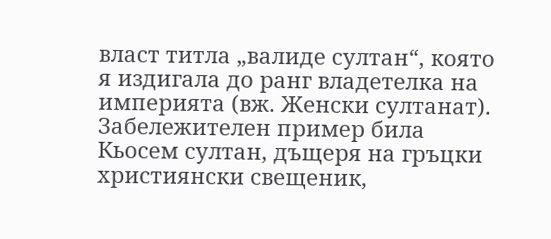власт титла „валиде султан“, която я издигала до ранг владетелка на империята (вж. Женски султанат). Забележителен пример била Кьосем султан, дъщеря на гръцки християнски свещеник,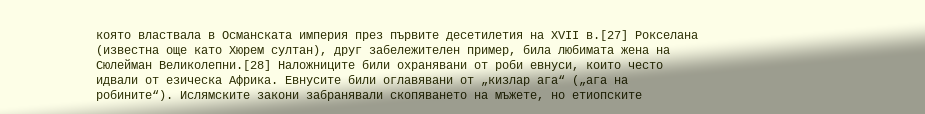която властвала в Османската империя през първите десетилетия на ХVІІ в.[27] Рокселана (известна още като Хюрем султан), друг забележителен пример, била любимата жена на Сюлейман Великолепни.[28] Наложниците били охранявани от роби евнуси, които често идвали от езическа Африка. Евнусите били оглавявани от „кизлар ага“ („ага на робините“). Ислямските закони забранявали скопяването на мъжете, но етиопските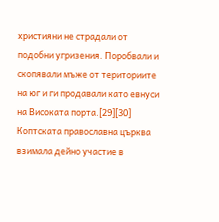християни не страдали от подобни угризения. Поробвали и скопявали мъже от териториите на юг и ги продавали като евнуси на Високата порта.[29][30] Коптската православна църква взимала дейно участие в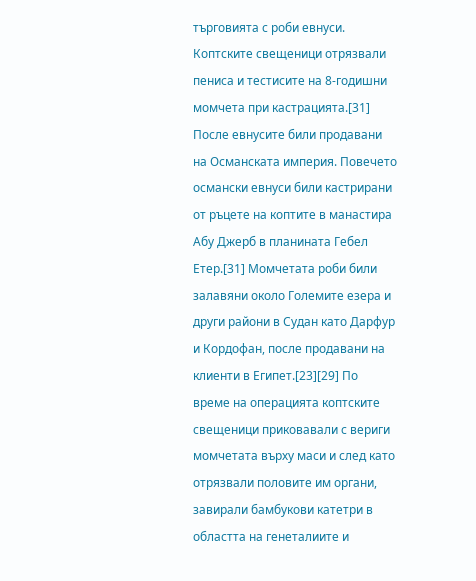търговията с роби евнуси. Коптските свещеници отрязвали пениса и тестисите на 8-годишни момчета при кастрацията.[31] После евнусите били продавани на Османската империя. Повечето османски евнуси били кастрирани от ръцете на коптите в манастира Абу Джерб в планината Гебел Етер.[31] Момчетата роби били залавяни около Големите езера и други райони в Судан като Дарфур и Кордофан, после продавани на клиенти в Египет.[23][29] По време на операцията коптските свещеници приковавали с вериги момчетата върху маси и след като отрязвали половите им органи, завирали бамбукови катетри в областта на генеталиите и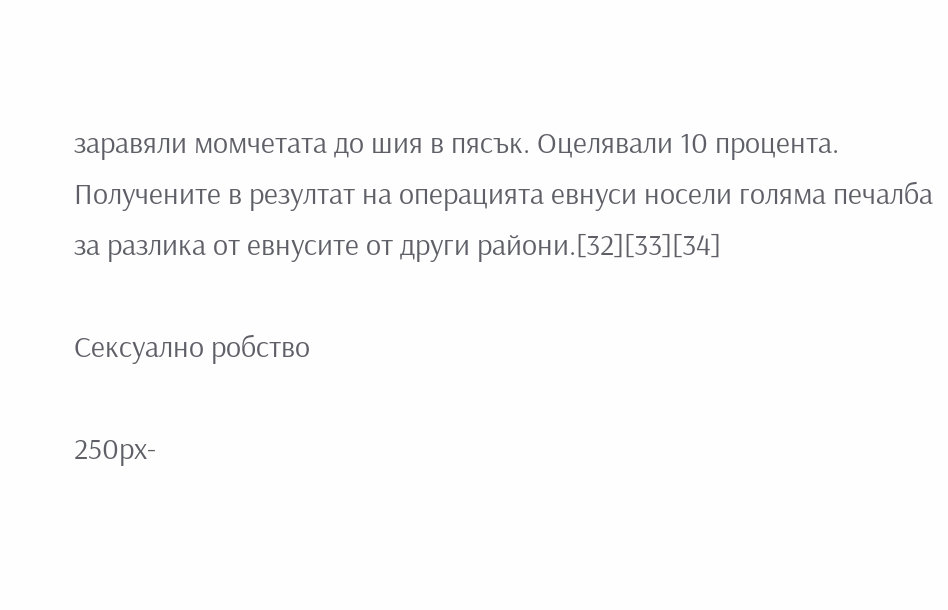заравяли момчетата до шия в пясък. Оцелявали 10 процента. Получените в резултат на операцията евнуси носели голяма печалба за разлика от евнусите от други райони.[32][33][34]

Сексуално робство

250px-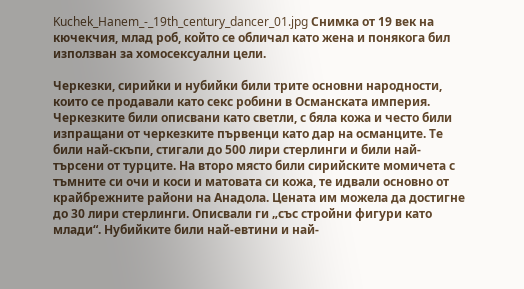Kuchek_Hanem_-_19th_century_dancer_01.jpg Снимка от 19 век на кючекчия, млад роб, който се обличал като жена и понякога бил използван за хомосексуални цели.

Черкезки, сирийки и нубийки били трите основни народности, които се продавали като секс робини в Османската империя. Черкезките били описвани като светли, с бяла кожа и често били изпращани от черкезките първенци като дар на османците. Те били най-скъпи, стигали до 500 лири стерлинги и били най-търсени от турците. На второ място били сирийските момичета с тъмните си очи и коси и матовата си кожа, те идвали основно от крайбрежните райони на Анадола. Цената им можела да достигне до 30 лири стерлинги. Описвали ги „със стройни фигури като млади“. Нубийките били най-евтини и най-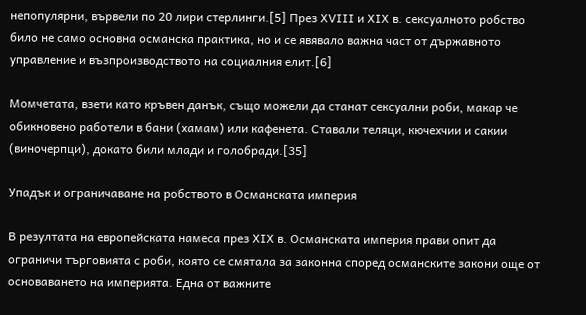непопулярни, вървели по 20 лири стерлинги.[5] През ХVІІІ и ХІХ в. сексуалното робство било не само основна османска практика, но и се явявало важна част от държавното управление и възпроизводството на социалния елит.[6]

Момчетата, взети като кръвен данък, също можели да станат сексуални роби, макар че обикновено работели в бани (хамам) или кафенета. Ставали теляци, кючехчии и сакии (виночерпци), докато били млади и голобради.[35]

Упадък и ограничаване на робството в Османската империя

В резултата на европейската намеса през ХІХ в. Османската империя прави опит да ограничи търговията с роби, която се смятала за законна според османските закони още от основаването на империята. Една от важните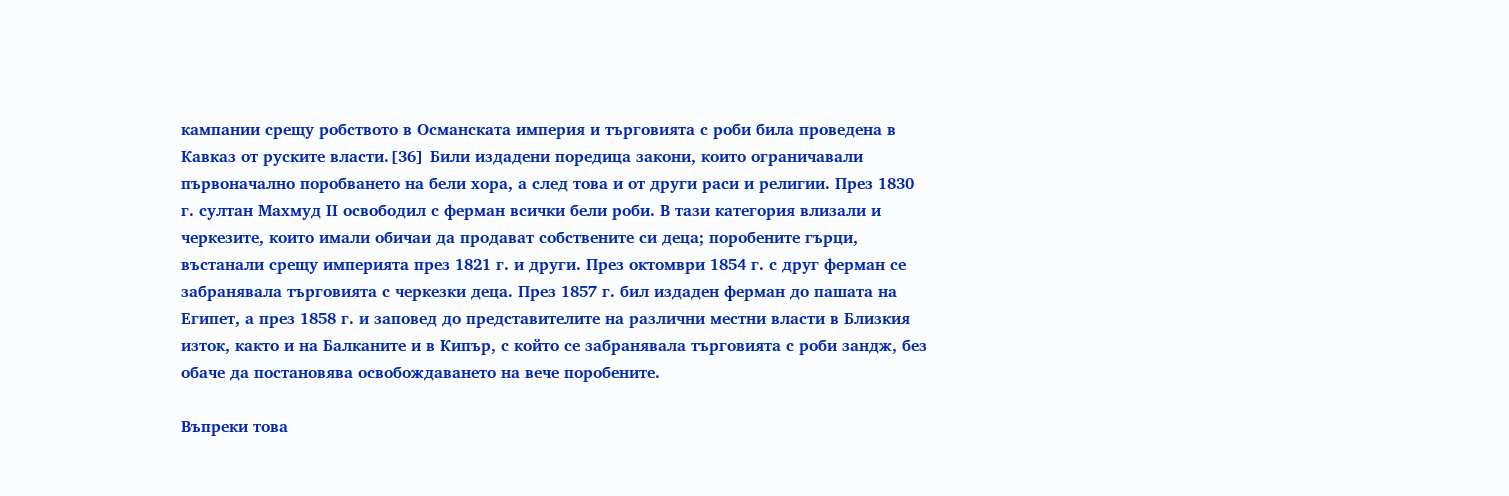кампании срещу робството в Османската империя и търговията с роби била проведена в Кавказ от руските власти.[36] Били издадени поредица закони, които ограничавали първоначално поробването на бели хора, а след това и от други раси и религии. През 1830 г. султан Махмуд ІІ освободил с ферман всички бели роби. В тази категория влизали и черкезите, които имали обичаи да продават собствените си деца; поробените гърци, въстанали срещу империята през 1821 г. и други. През октомври 1854 г. с друг ферман се забранявала търговията с черкезки деца. През 1857 г. бил издаден ферман до пашата на Египет, а през 1858 г. и заповед до представителите на различни местни власти в Близкия изток, както и на Балканите и в Кипър, с който се забранявала търговията с роби зандж, без обаче да постановява освобождаването на вече поробените.

Въпреки това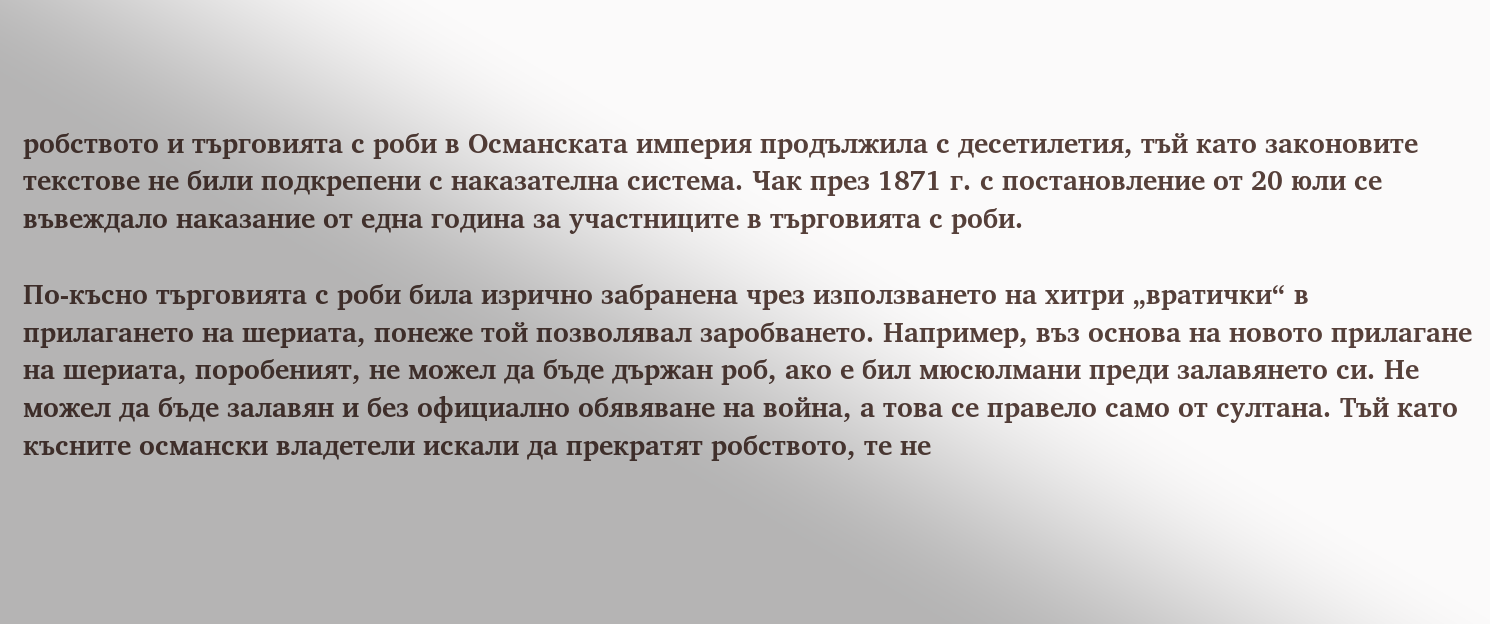робството и търговията с роби в Османската империя продължила с десетилетия, тъй като законовите текстове не били подкрепени с наказателна система. Чак през 1871 г. с постановление от 20 юли се въвеждало наказание от една година за участниците в търговията с роби.

По-късно търговията с роби била изрично забранена чрез използването на хитри „вратички“ в прилагането на шериата, понеже той позволявал заробването. Например, въз основа на новото прилагане на шериата, поробеният, не можел да бъде държан роб, ако е бил мюсюлмани преди залавянето си. Не можел да бъде залавян и без официално обявяване на война, а това се правело само от султана. Тъй като късните османски владетели искали да прекратят робството, те не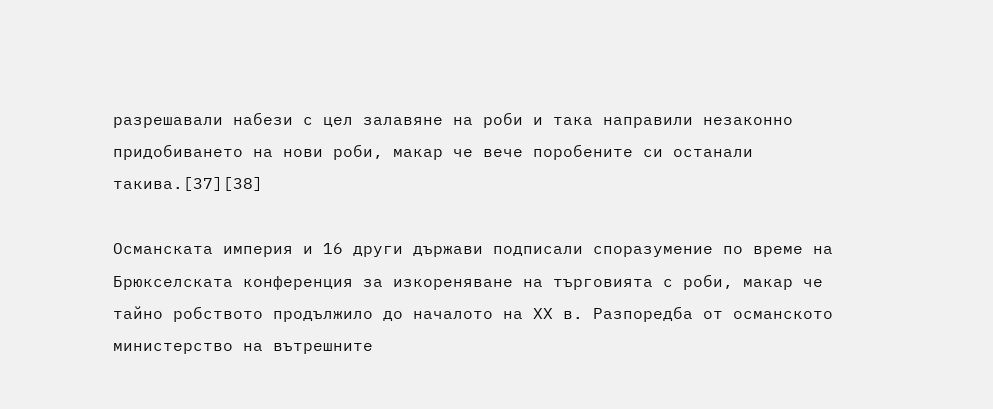разрешавали набези с цел залавяне на роби и така направили незаконно придобиването на нови роби, макар че вече поробените си останали такива.[37][38]

Османската империя и 16 други държави подписали споразумение по време на Брюкселската конференция за изкореняване на търговията с роби, макар че тайно робството продължило до началото на ХХ в. Разпоредба от османското министерство на вътрешните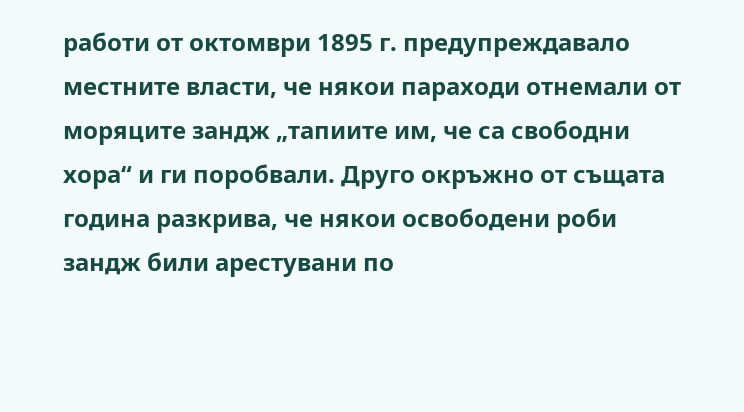работи от октомври 1895 г. предупреждавало местните власти, че някои параходи отнемали от моряците зандж „тапиите им, че са свободни хора“ и ги поробвали. Друго окръжно от същата година разкрива, че някои освободени роби зандж били арестувани по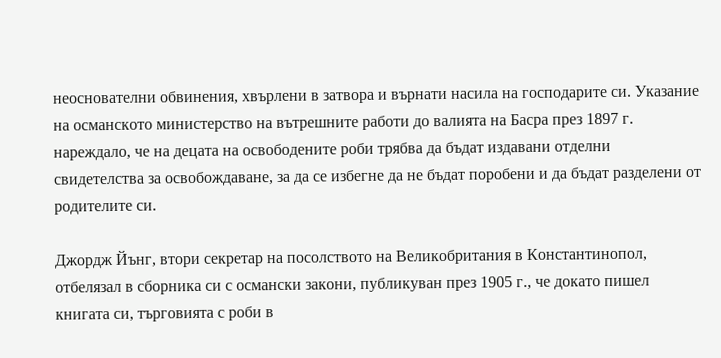неоснователни обвинения, хвърлени в затвора и върнати насила на господарите си. Указание на османското министерство на вътрешните работи до валията на Басра през 1897 г. нареждало, че на децата на освободените роби трябва да бъдат издавани отделни свидетелства за освобождаване, за да се избегне да не бъдат поробени и да бъдат разделени от родителите си.

Джордж Йънг, втори секретар на посолството на Великобритания в Константинопол, отбелязал в сборника си с османски закони, публикуван през 1905 г., че докато пишел книгата си, търговията с роби в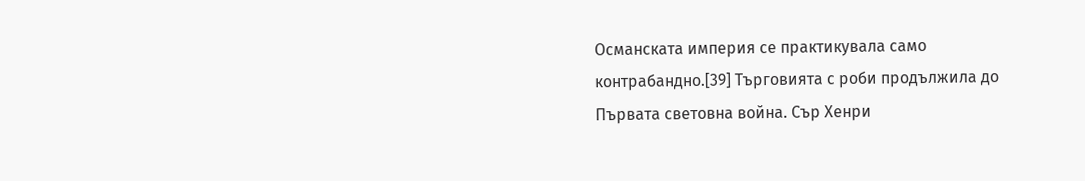Османската империя се практикувала само контрабандно.[39] Търговията с роби продължила до Първата световна война. Сър Хенри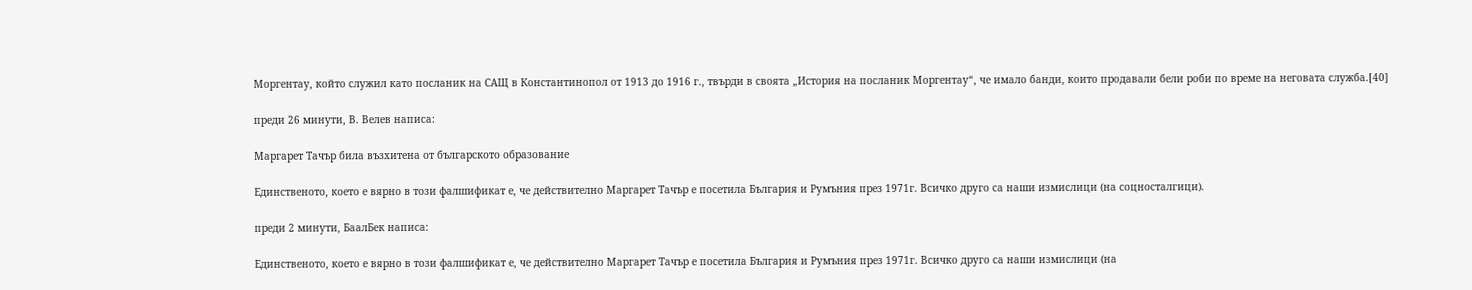Моргентау, който служил като посланик на САЩ в Константинопол от 1913 до 1916 г., твърди в своята „История на посланик Моргентау“, че имало банди, които продавали бели роби по време на неговата служба.[40]

преди 26 минути, В. Велев написа:

Маргарет Тачър била възхитена от българското образование

Единственото, което е вярно в този фалшификат е, че действително Маргарет Тачър е посетила България и Румъния през 1971г. Всичко друго са наши измислици (на соцносталгици).

преди 2 минути, БаалБек написа:

Единственото, което е вярно в този фалшификат е, че действително Маргарет Тачър е посетила България и Румъния през 1971г. Всичко друго са наши измислици (на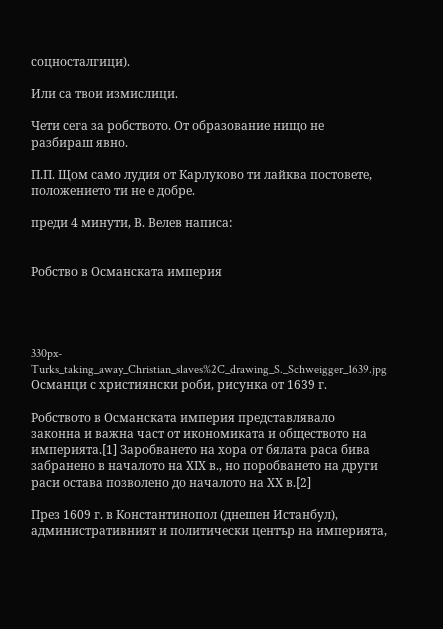соцносталгици).

Или са твои измислици.

Чети сега за робството. От образование нищо не разбираш явно.

П.П. Щом само лудия от Карлуково ти лайква постовете, положението ти не е добре.

преди 4 минути, В. Велев написа:


Робство в Османската империя




330px-Turks_taking_away_Christian_slaves%2C_drawing_S._Schweigger_1639.jpg Османци с християнски роби, рисунка от 1639 г.

Робството в Османската империя представлявало законна и важна част от икономиката и обществото на империята.[1] Заробването на хора от бялата раса бива забранено в началото на ХІХ в., но поробването на други раси остава позволено до началото на ХХ в.[2]

През 1609 г. в Константинопол (днешен Истанбул), административният и политически център на империята,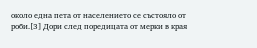около една пета от населението се състояло от роби.[3] Дори след поредицата от мерки в края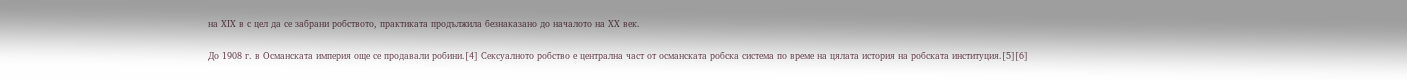на ХІХ в с цел да се забрани робството, практиката продължила безнаказано до началото на ХХ век.

До 1908 г. в Османската империя още се продавали робини.[4] Сексуалното робство е централна част от османската робска система по време на цялата история на робската институция.[5][6]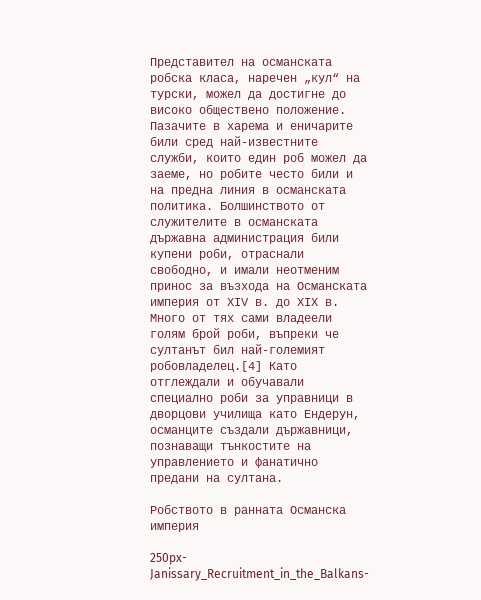Представител на османската робска класа, наречен „кул“ на турски, можел да достигне до високо обществено положение. Пазачите в харема и еничарите били сред най-известните служби, които един роб можел да заеме, но робите често били и на предна линия в османската политика. Болшинството от служителите в османската държавна администрация били купени роби, отраснали свободно, и имали неотменим принос за възхода на Османската империя от ХІV в. до ХІХ в. Много от тях сами владеели голям брой роби, въпреки че султанът бил най-големият робовладелец.[4] Като отглеждали и обучавали специално роби за управници в дворцови училища като Ендерун, османците създали държавници, познаващи тънкостите на управлението и фанатично предани на султана.

Робството в ранната Османска империя

250px-Janissary_Recruitment_in_the_Balkans-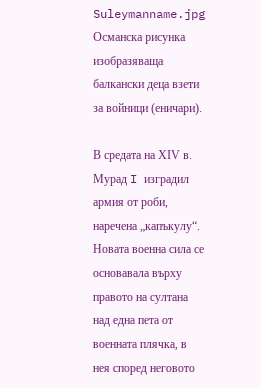Suleymanname.jpg Османска рисунка изобразяваща балкански деца взети за войници (еничари).

В средата на ХІV в. Мурад I изградил армия от роби, наречена „капъкулу“. Новата военна сила се основавала върху правото на султана над една пета от военната плячка, в нея според неговото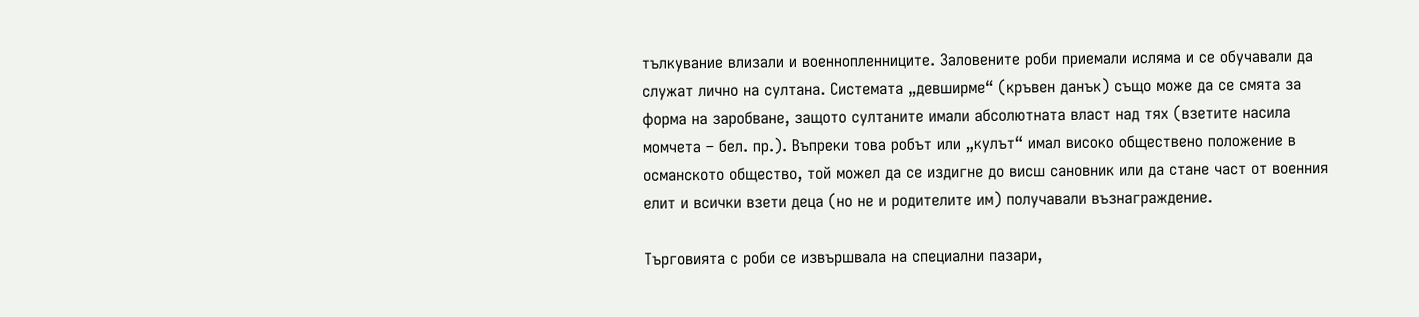тълкувание влизали и военнопленниците. Заловените роби приемали исляма и се обучавали да служат лично на султана. Системата „девширме“ (кръвен данък) също може да се смята за форма на заробване, защото султаните имали абсолютната власт над тях (взетите насила момчета – бел. пр.). Въпреки това робът или „кулът“ имал високо обществено положение в османското общество, той можел да се издигне до висш сановник или да стане част от военния елит и всички взети деца (но не и родителите им) получавали възнаграждение.

Търговията с роби се извършвала на специални пазари,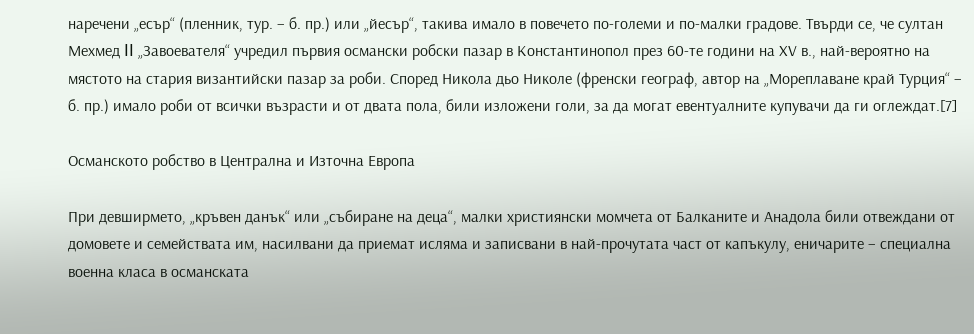наречени „есър“ (пленник, тур. – б. пр.) или „йесър“, такива имало в повечето по-големи и по-малки градове. Твърди се, че султан Мехмед II „Завоевателя“ учредил първия османски робски пазар в Константинопол през 60-те години на ХV в., най-вероятно на мястото на стария византийски пазар за роби. Според Никола дьо Николе (френски географ, автор на „Мореплаване край Турция“ – б. пр.) имало роби от всички възрасти и от двата пола, били изложени голи, за да могат евентуалните купувачи да ги оглеждат.[7]

Османското робство в Централна и Източна Европа

При девширмето, „кръвен данък“ или „събиране на деца“, малки християнски момчета от Балканите и Анадола били отвеждани от домовете и семействата им, насилвани да приемат исляма и записвани в най-прочутата част от капъкулу, еничарите – специална военна класа в османската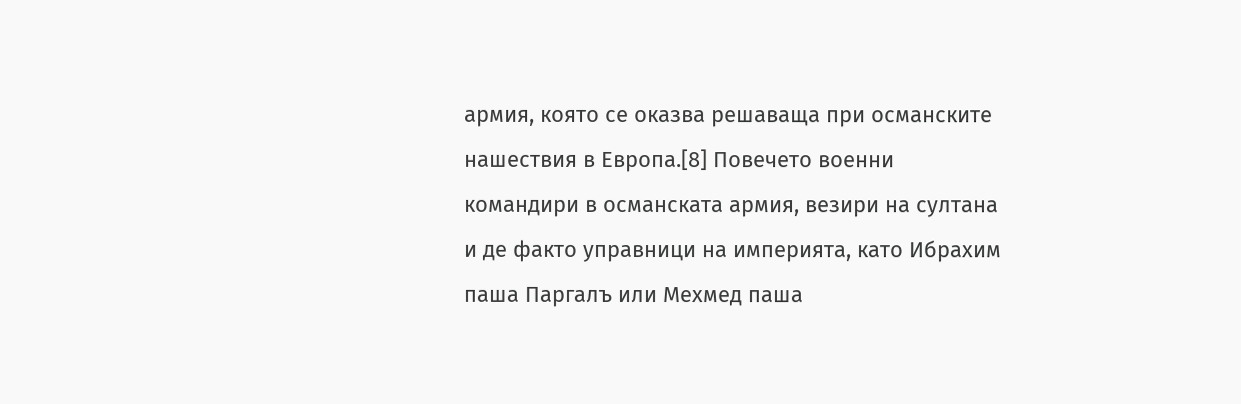армия, която се оказва решаваща при османските нашествия в Европа.[8] Повечето военни командири в османската армия, везири на султана и де факто управници на империята, като Ибрахим паша Паргалъ или Мехмед паша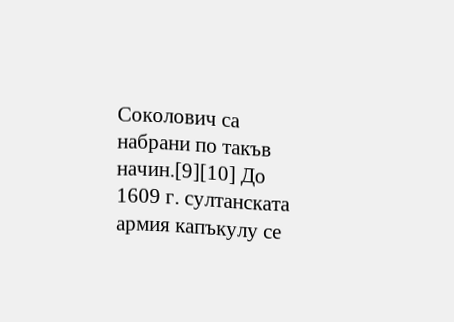Соколович са набрани по такъв начин.[9][10] До 1609 г. султанската армия капъкулу се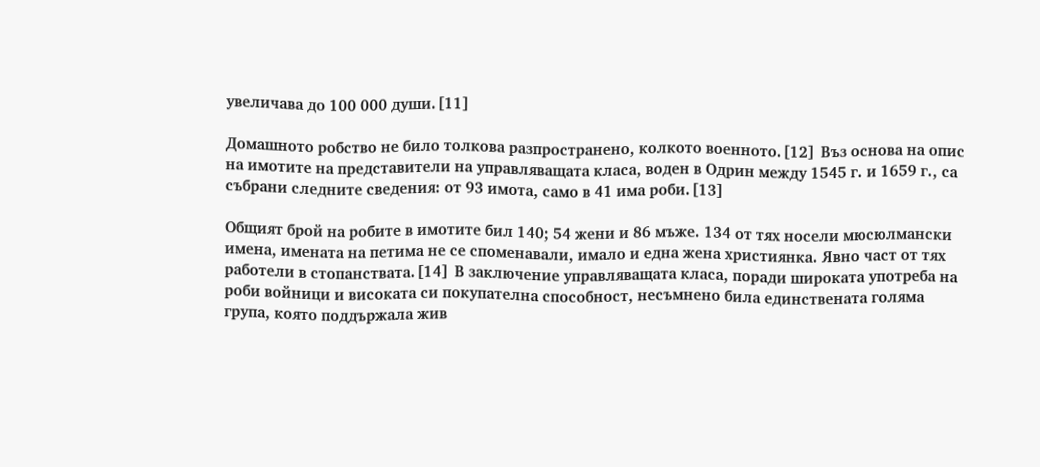увеличава до 100 000 души.[11]

Домашното робство не било толкова разпространено, колкото военното.[12] Въз основа на опис на имотите на представители на управляващата класа, воден в Одрин между 1545 г. и 1659 г., са събрани следните сведения: от 93 имота, само в 41 има роби.[13]

Общият брой на робите в имотите бил 140; 54 жени и 86 мъже. 134 от тях носели мюсюлмански имена, имената на петима не се споменавали, имало и една жена християнка. Явно част от тях работели в стопанствата.[14] В заключение управляващата класа, поради широката употреба на роби войници и високата си покупателна способност, несъмнено била единствената голяма група, която поддържала жив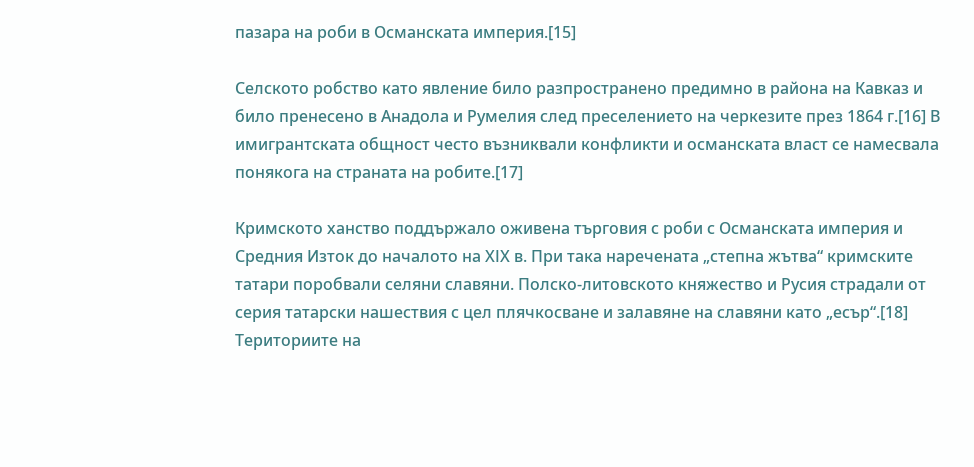пазара на роби в Османската империя.[15]

Селското робство като явление било разпространено предимно в района на Кавказ и било пренесено в Анадола и Румелия след преселението на черкезите през 1864 г.[16] В имигрантската общност често възниквали конфликти и османската власт се намесвала понякога на страната на робите.[17]

Кримското ханство поддържало оживена търговия с роби с Османската империя и Средния Изток до началото на ХІХ в. При така наречената „степна жътва“ кримските татари поробвали селяни славяни. Полско-литовското княжество и Русия страдали от серия татарски нашествия с цел плячкосване и залавяне на славяни като „есър“.[18] Териториите на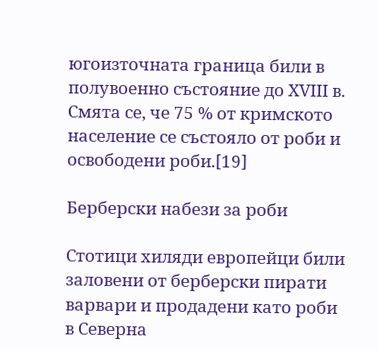югоизточната граница били в полувоенно състояние до ХVІІІ в. Смята се, че 75 % от кримското население се състояло от роби и освободени роби.[19]

Берберски набези за роби

Стотици хиляди европейци били заловени от берберски пирати варвари и продадени като роби в Северна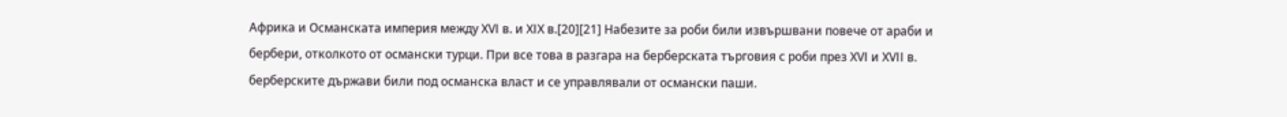Африка и Османската империя между ХVІ в. и ХІХ в.[20][21] Набезите за роби били извършвани повече от араби и бербери, отколкото от османски турци. При все това в разгара на берберската търговия с роби през ХVІ и ХVІІ в. берберските държави били под османска власт и се управлявали от османски паши.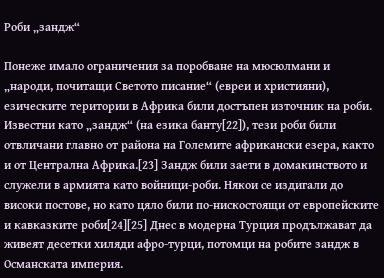Роби „зандж“

Понеже имало ограничения за поробване на мюсюлмани и „народи, почитащи Светото писание“ (евреи и християни), езическите територии в Африка били достъпен източник на роби. Известни като „зандж“ (на езика банту[22]), тези роби били отвличани главно от района на Големите африкански езера, както и от Централна Африка.[23] Зандж били заети в домакинството и служели в армията като войници-роби. Някои се издигали до високи постове, но като цяло били по-нискостоящи от европейските и кавказките роби[24][25] Днес в модерна Турция продължават да живеят десетки хиляди афро-турци, потомци на робите зандж в Османската империя.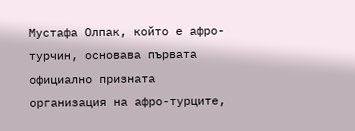Мустафа Олпак, който е афро-турчин, основава първата официално призната организация на афро-турците,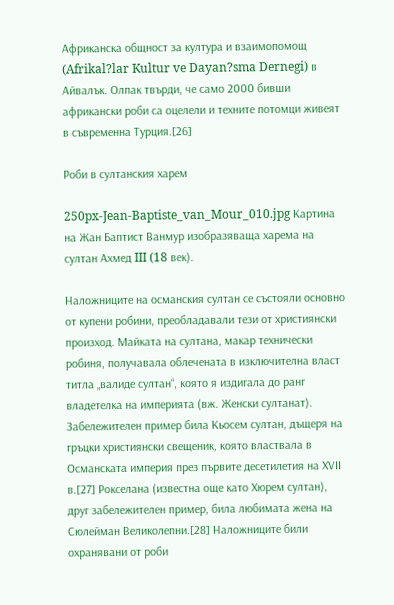Африканска общност за култура и взаимопомощ (Afrikal?lar Kultur ve Dayan?sma Dernegi) в Айвалък. Олпак твърди, че само 2000 бивши африкански роби са оцелели и техните потомци живеят в съвременна Турция.[26]

Роби в султанския харем

250px-Jean-Baptiste_van_Mour_010.jpg Картина на Жан Баптист Ванмур изобразяваща харема на султан Ахмед III (18 век).

Наложниците на османския султан се състояли основно от купени робини, преобладавали тези от християнски произход. Майката на султана, макар технически робиня, получавала облечената в изключителна власт титла „валиде султан“, която я издигала до ранг владетелка на империята (вж. Женски султанат). Забележителен пример била Кьосем султан, дъщеря на гръцки християнски свещеник, която властвала в Османската империя през първите десетилетия на ХVІІ в.[27] Рокселана (известна още като Хюрем султан), друг забележителен пример, била любимата жена на Сюлейман Великолепни.[28] Наложниците били охранявани от роби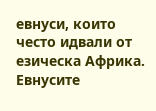евнуси, които често идвали от езическа Африка. Евнусите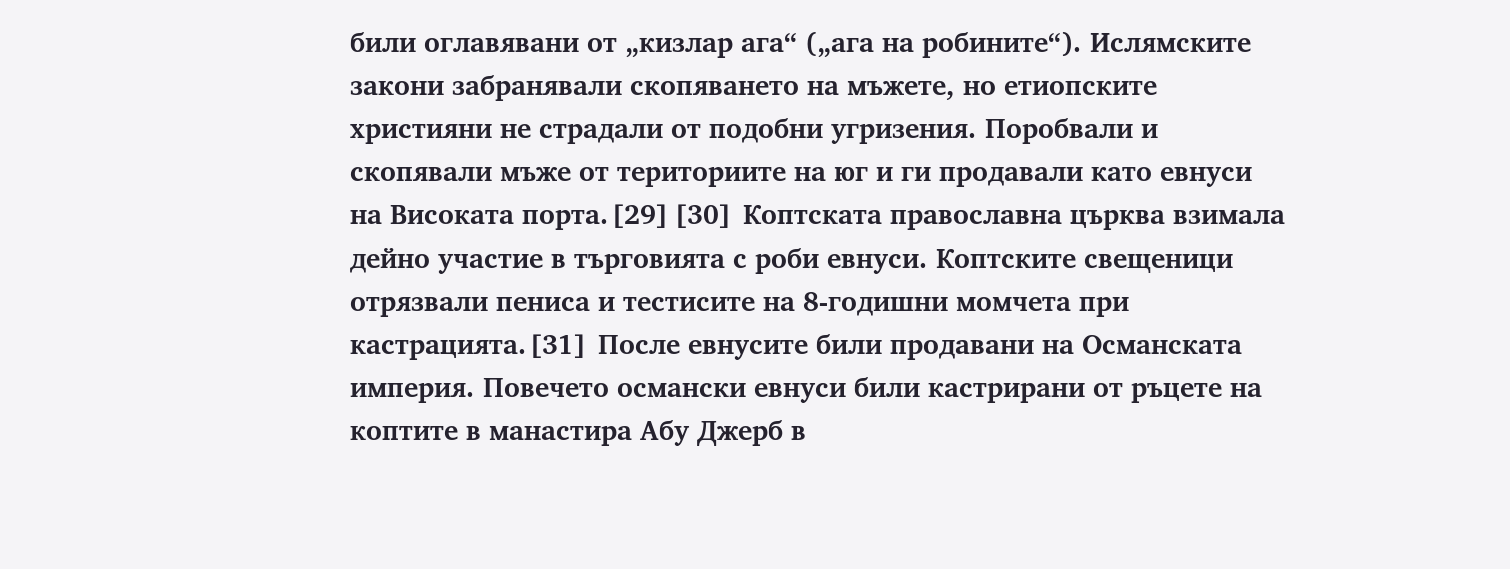били оглавявани от „кизлар ага“ („ага на робините“). Ислямските закони забранявали скопяването на мъжете, но етиопските християни не страдали от подобни угризения. Поробвали и скопявали мъже от териториите на юг и ги продавали като евнуси на Високата порта.[29][30] Коптската православна църква взимала дейно участие в търговията с роби евнуси. Коптските свещеници отрязвали пениса и тестисите на 8-годишни момчета при кастрацията.[31] После евнусите били продавани на Османската империя. Повечето османски евнуси били кастрирани от ръцете на коптите в манастира Абу Джерб в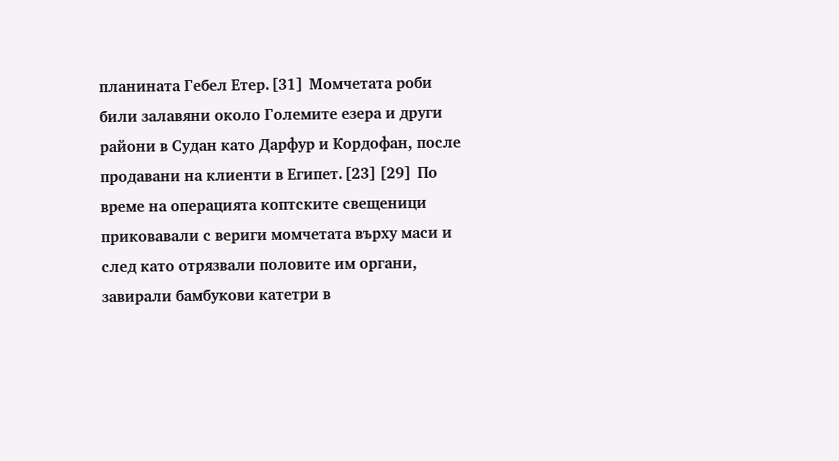планината Гебел Етер.[31] Момчетата роби били залавяни около Големите езера и други райони в Судан като Дарфур и Кордофан, после продавани на клиенти в Египет.[23][29] По време на операцията коптските свещеници приковавали с вериги момчетата върху маси и след като отрязвали половите им органи, завирали бамбукови катетри в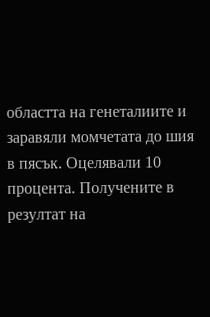областта на генеталиите и заравяли момчетата до шия в пясък. Оцелявали 10 процента. Получените в резултат на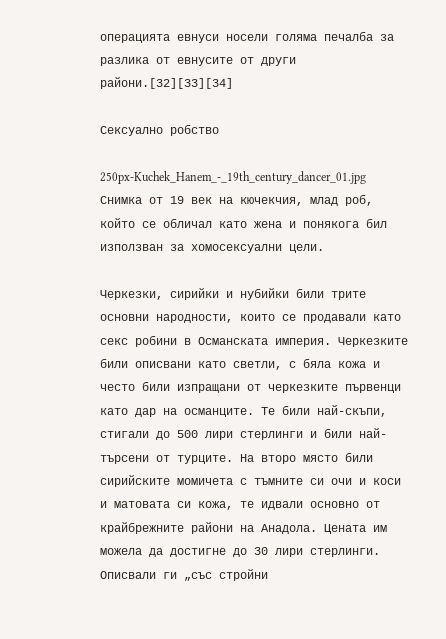операцията евнуси носели голяма печалба за разлика от евнусите от други райони.[32][33][34]

Сексуално робство

250px-Kuchek_Hanem_-_19th_century_dancer_01.jpg Снимка от 19 век на кючекчия, млад роб, който се обличал като жена и понякога бил използван за хомосексуални цели.

Черкезки, сирийки и нубийки били трите основни народности, които се продавали като секс робини в Османската империя. Черкезките били описвани като светли, с бяла кожа и често били изпращани от черкезките първенци като дар на османците. Те били най-скъпи, стигали до 500 лири стерлинги и били най-търсени от турците. На второ място били сирийските момичета с тъмните си очи и коси и матовата си кожа, те идвали основно от крайбрежните райони на Анадола. Цената им можела да достигне до 30 лири стерлинги. Описвали ги „със стройни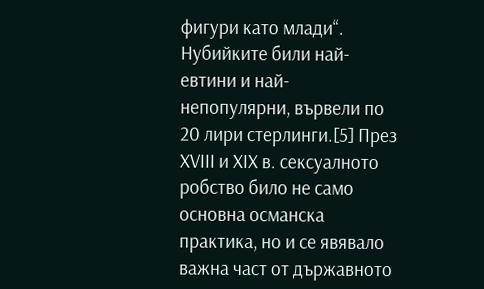фигури като млади“. Нубийките били най-евтини и най-непопулярни, вървели по 20 лири стерлинги.[5] През ХVІІІ и ХІХ в. сексуалното робство било не само основна османска практика, но и се явявало важна част от държавното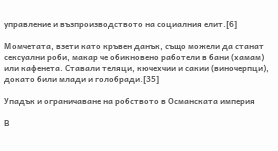управление и възпроизводството на социалния елит.[6]

Момчетата, взети като кръвен данък, също можели да станат сексуални роби, макар че обикновено работели в бани (хамам) или кафенета. Ставали теляци, кючехчии и сакии (виночерпци), докато били млади и голобради.[35]

Упадък и ограничаване на робството в Османската империя

В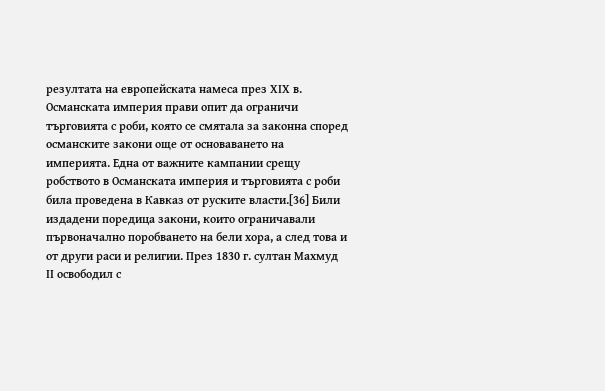резултата на европейската намеса през ХІХ в. Османската империя прави опит да ограничи търговията с роби, която се смятала за законна според османските закони още от основаването на империята. Една от важните кампании срещу робството в Османската империя и търговията с роби била проведена в Кавказ от руските власти.[36] Били издадени поредица закони, които ограничавали първоначално поробването на бели хора, а след това и от други раси и религии. През 1830 г. султан Махмуд ІІ освободил с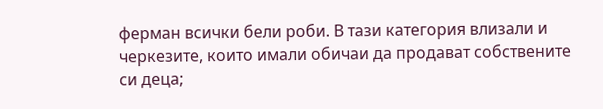ферман всички бели роби. В тази категория влизали и черкезите, които имали обичаи да продават собствените си деца;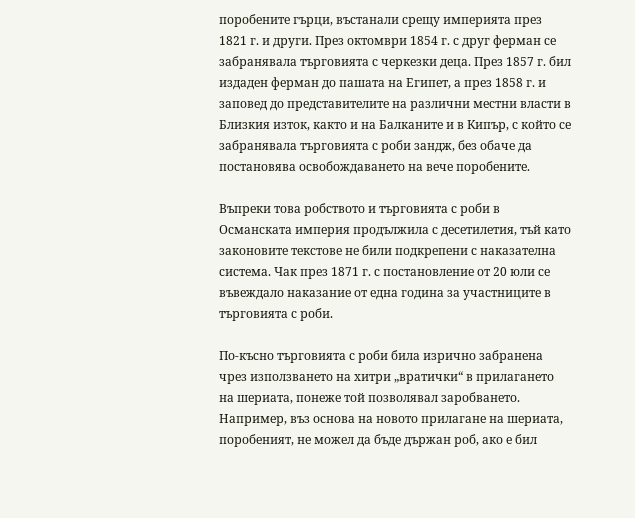поробените гърци, въстанали срещу империята през 1821 г. и други. През октомври 1854 г. с друг ферман се забранявала търговията с черкезки деца. През 1857 г. бил издаден ферман до пашата на Египет, а през 1858 г. и заповед до представителите на различни местни власти в Близкия изток, както и на Балканите и в Кипър, с който се забранявала търговията с роби зандж, без обаче да постановява освобождаването на вече поробените.

Въпреки това робството и търговията с роби в Османската империя продължила с десетилетия, тъй като законовите текстове не били подкрепени с наказателна система. Чак през 1871 г. с постановление от 20 юли се въвеждало наказание от една година за участниците в търговията с роби.

По-късно търговията с роби била изрично забранена чрез използването на хитри „вратички“ в прилагането на шериата, понеже той позволявал заробването. Например, въз основа на новото прилагане на шериата, поробеният, не можел да бъде държан роб, ако е бил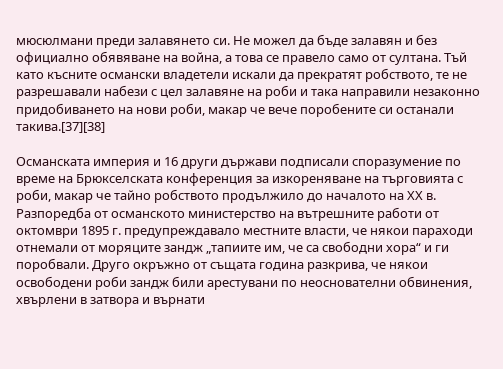мюсюлмани преди залавянето си. Не можел да бъде залавян и без официално обявяване на война, а това се правело само от султана. Тъй като късните османски владетели искали да прекратят робството, те не разрешавали набези с цел залавяне на роби и така направили незаконно придобиването на нови роби, макар че вече поробените си останали такива.[37][38]

Османската империя и 16 други държави подписали споразумение по време на Брюкселската конференция за изкореняване на търговията с роби, макар че тайно робството продължило до началото на ХХ в. Разпоредба от османското министерство на вътрешните работи от октомври 1895 г. предупреждавало местните власти, че някои параходи отнемали от моряците зандж „тапиите им, че са свободни хора“ и ги поробвали. Друго окръжно от същата година разкрива, че някои освободени роби зандж били арестувани по неоснователни обвинения, хвърлени в затвора и върнати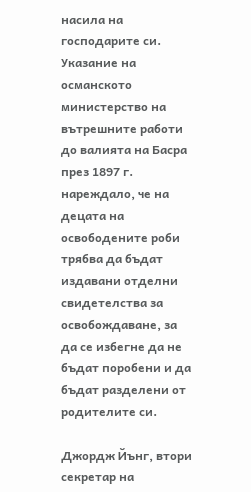насила на господарите си. Указание на османското министерство на вътрешните работи до валията на Басра през 1897 г. нареждало, че на децата на освободените роби трябва да бъдат издавани отделни свидетелства за освобождаване, за да се избегне да не бъдат поробени и да бъдат разделени от родителите си.

Джордж Йънг, втори секретар на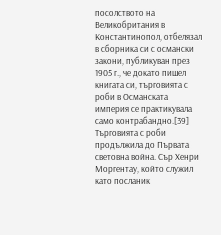посолството на Великобритания в Константинопол, отбелязал в сборника си с османски закони, публикуван през 1905 г., че докато пишел книгата си, търговията с роби в Османската империя се практикувала само контрабандно.[39] Търговията с роби продължила до Първата световна война. Сър Хенри Моргентау, който служил като посланик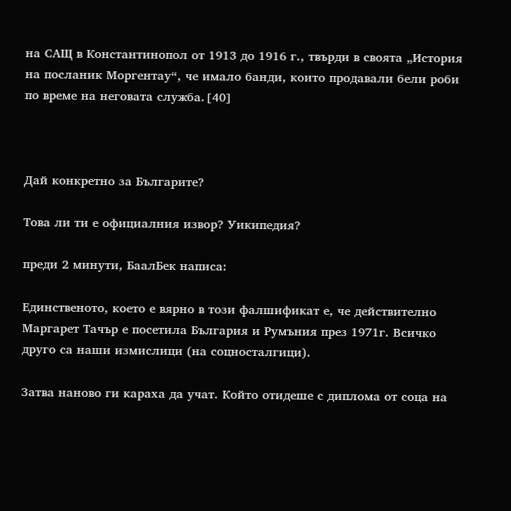на САЩ в Константинопол от 1913 до 1916 г., твърди в своята „История на посланик Моргентау“, че имало банди, които продавали бели роби по време на неговата служба.[40]



Дай конкретно за Българите?

Това ли ти е официалния извор? Уикипедия?

преди 2 минути, БаалБек написа:

Единственото, което е вярно в този фалшификат е, че действително Маргарет Тачър е посетила България и Румъния през 1971г. Всичко друго са наши измислици (на соцносталгици).

Затва наново ги караха да учат. Който отидеше с диплома от соца на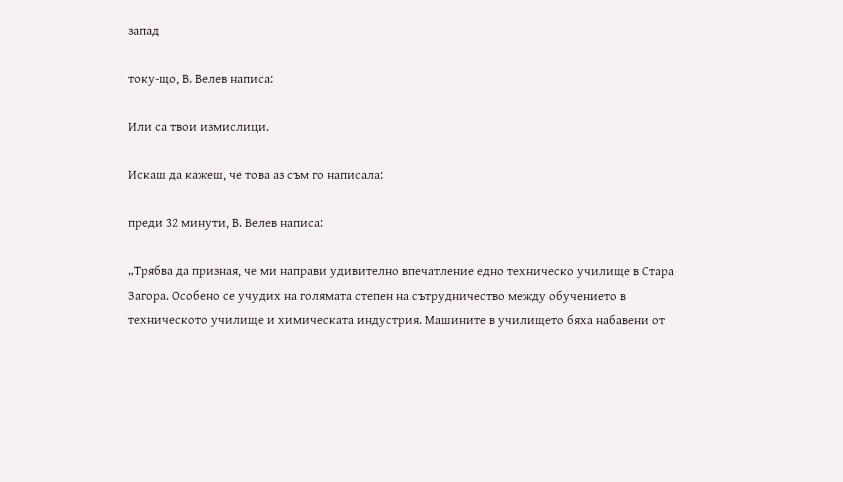запад

току-що, В. Велев написа:

Или са твои измислици.

Искаш да кажеш, че това аз съм го написала:

преди 32 минути, В. Велев написа:

„Трябва да призная, че ми направи удивително впечатление едно техническо училище в Стара Загора. Особено се учудих на голямата степен на сътрудничество между обучението в техническото училище и химическата индустрия. Машините в училището бяха набавени от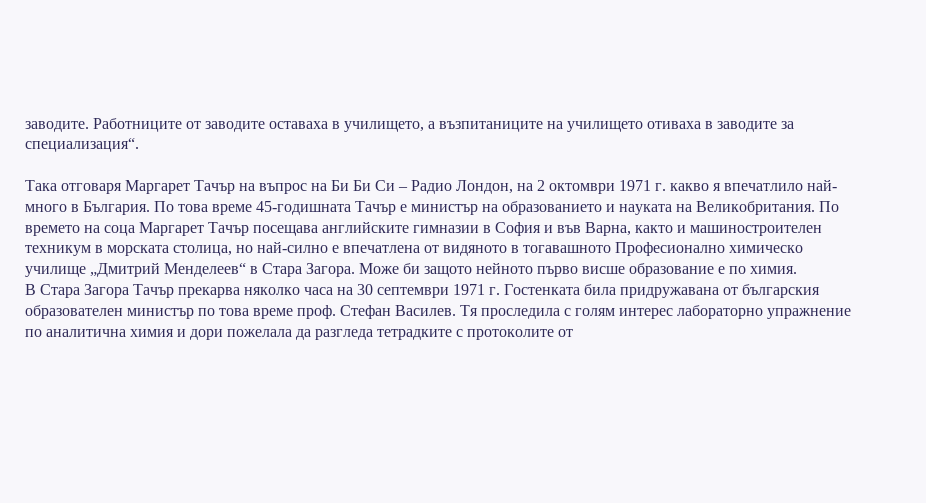заводите. Работниците от заводите оставаха в училището, а възпитаниците на училището отиваха в заводите за специализация“.

Така отговаря Маргарет Тачър на въпрос на Би Би Си – Радио Лондон, на 2 октомври 1971 г. какво я впечатлило най-много в България. По това време 45-годишната Тачър е министър на образованието и науката на Великобритания. По времето на соца Маргарет Тачър посещава английските гимназии в София и във Варна, както и машиностроителен техникум в морската столица, но най-силно е впечатлена от видяното в тогавашното Професионално химическо училище „Дмитрий Менделеев“ в Стара Загора. Може би защото нейното първо висше образование е по химия.
В Стара Загора Тачър прекарва няколко часа на 30 септември 1971 г. Гостенката била придружавана от българския образователен министър по това време проф. Стефан Василев. Тя проследила с голям интерес лабораторно упражнение по аналитична химия и дори пожелала да разгледа тетрадките с протоколите от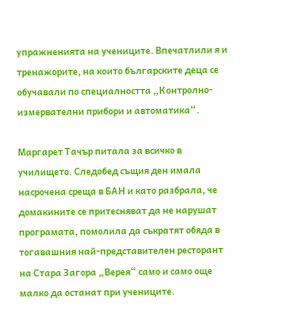упражненията на учениците. Впечатлили я и тренажорите, на които българските деца се обучавали по специалността „Контролно-измервателни прибори и автоматика“.

Маргарет Тачър питала за всичко в училището. Следобед същия ден имала насрочена среща в БАН и като разбрала, че домакините се притесняват да не нарушат програмата, помолила да съкратят обяда в тогавашния най-представителен ресторант на Стара Загора „Верея“ само и само още малко да останат при учениците.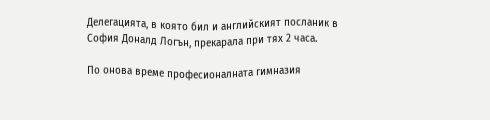Делегацията, в която бил и английският посланик в София Доналд Логън, прекарала при тях 2 часа.

По онова време професионалната гимназия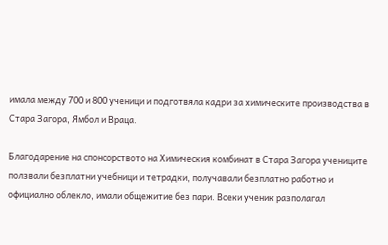имала между 700 и 800 ученици и подготвяла кадри за химическите производства в Стара Загора, Ямбол и Враца.

Благодарение на спонсорството на Химическия комбинат в Стара Загора учениците ползвали безплатни учебници и тетрадки, получавали безплатно работно и официално облекло, имали общежитие без пари. Всеки ученик разполагал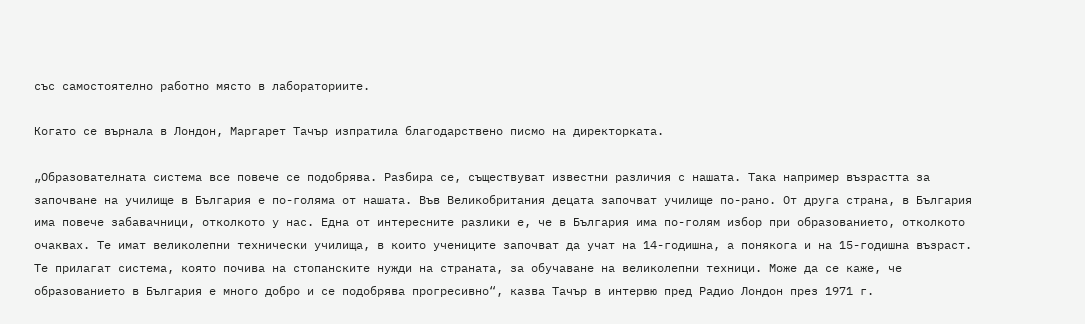със самостоятелно работно място в лабораториите.

Когато се върнала в Лондон, Маргарет Тачър изпратила благодарствено писмо на директорката.

„Образователната система все повече се подобрява. Разбира се, съществуват известни различия с нашата. Така например възрастта за започване на училище в България е по-голяма от нашата. Във Великобритания децата започват училище по-рано. От друга страна, в България има повече забавачници, отколкото у нас. Една от интересните разлики е, че в България има по-голям избор при образованието, отколкото очаквах. Те имат великолепни технически училища, в които учениците започват да учат на 14-годишна, а понякога и на 15-годишна възраст. Те прилагат система, която почива на стопанските нужди на страната, за обучаване на великолепни техници. Може да се каже, че образованието в България е много добро и се подобрява прогресивно“, казва Тачър в интервю пред Радио Лондон през 1971 г.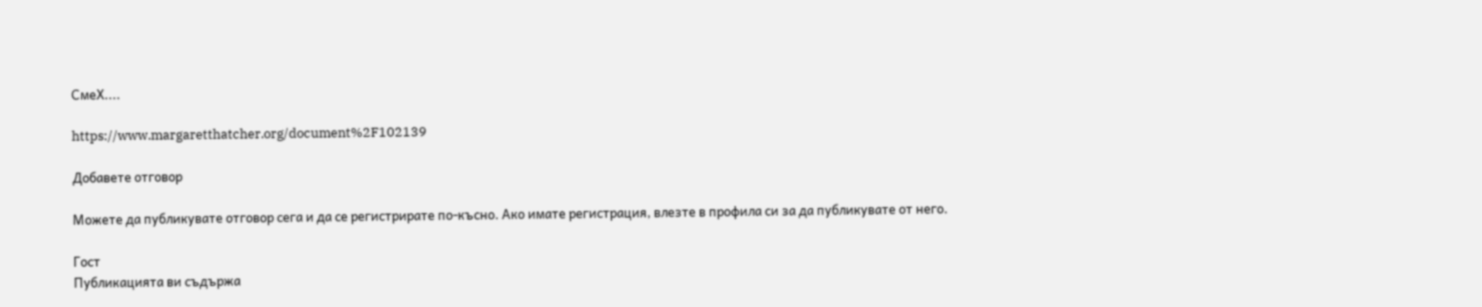СмеХ....

https://www.margaretthatcher.org/document%2F102139

Добавете отговор

Можете да публикувате отговор сега и да се регистрирате по-късно. Ако имате регистрация, влезте в профила си за да публикувате от него.

Гост
Публикацията ви съдържа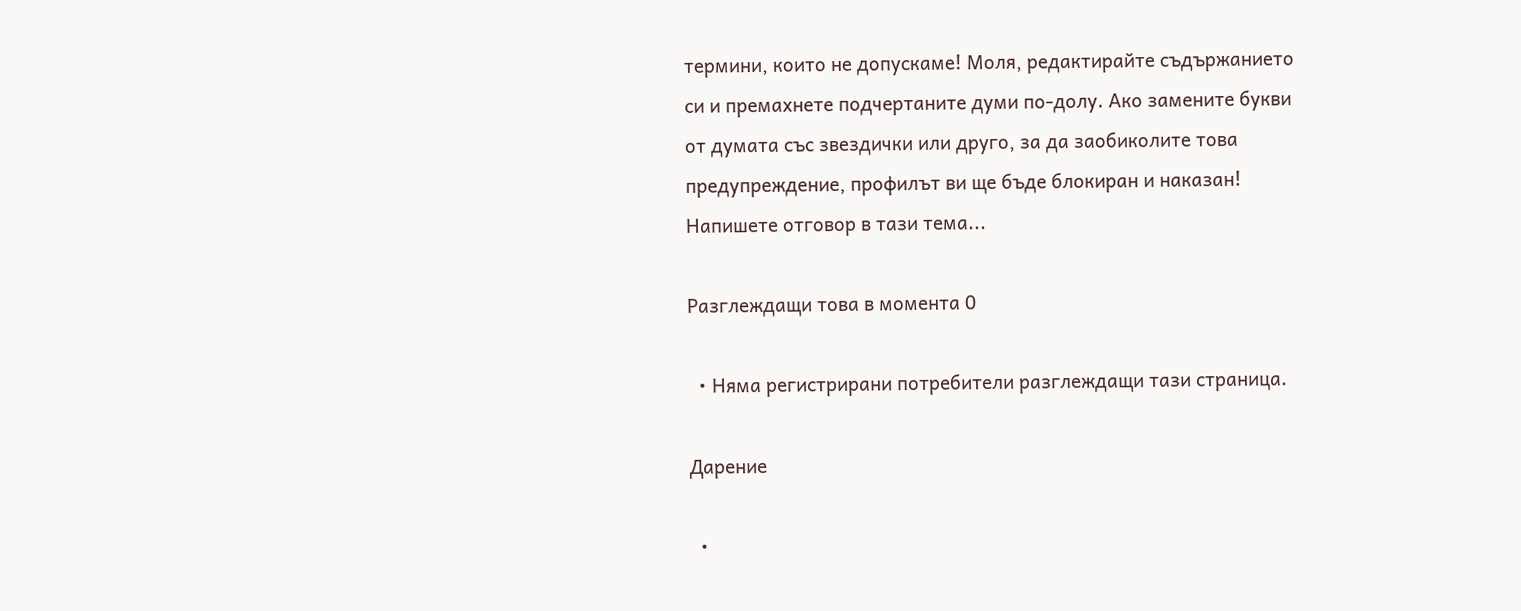термини, които не допускаме! Моля, редактирайте съдържанието си и премахнете подчертаните думи по-долу. Ако замените букви от думата със звездички или друго, за да заобиколите това предупреждение, профилът ви ще бъде блокиран и наказан!
Напишете отговор в тази тема...

Разглеждащи това в момента 0

  • Няма регистрирани потребители разглеждащи тази страница.

Дарение

  •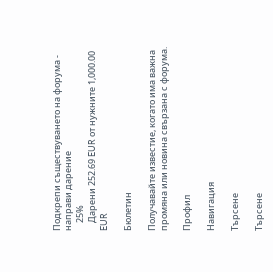Подкрепи съществуването на форума - направи дарение
    25%
    Дарени 252.69 EUR от нужните 1,000.00 EUR

Бюлетин

Получавайте известие, когато има важна промяна или новина свързана с форума.

Профил

Навигация

Търсене

Търсене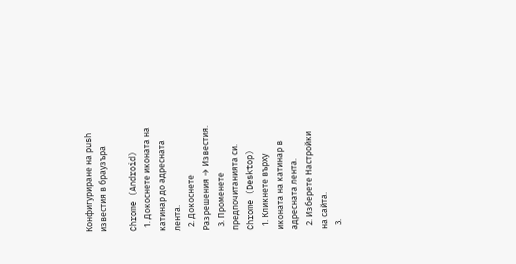Конфигуриране на push известия в браузъра

Chrome (Android)
  1. Докоснете иконата на катинар до адресната лента.
  2. Докоснете Разрешения → Известия.
  3. Променете предпочитанията си.
Chrome (Desktop)
  1. Кликнете върху иконата на катинар в адресната лента.
  2. Изберете Настройки на сайта.
  3.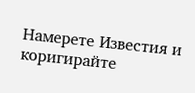Намерете Известия и коригирайте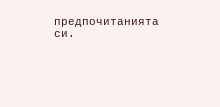предпочитанията си.